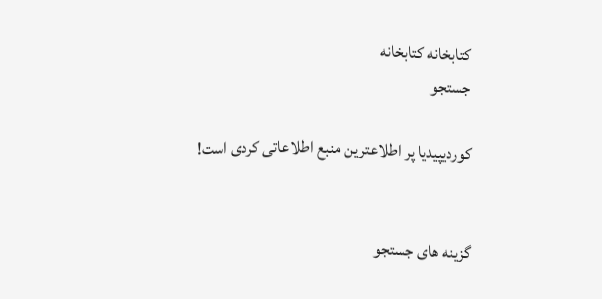کتابخانه کتابخانه
جستجو

کوردیپیدیا پر اطلاعترین منبع اطلاعاتی کردی است!


گزینه های جستجو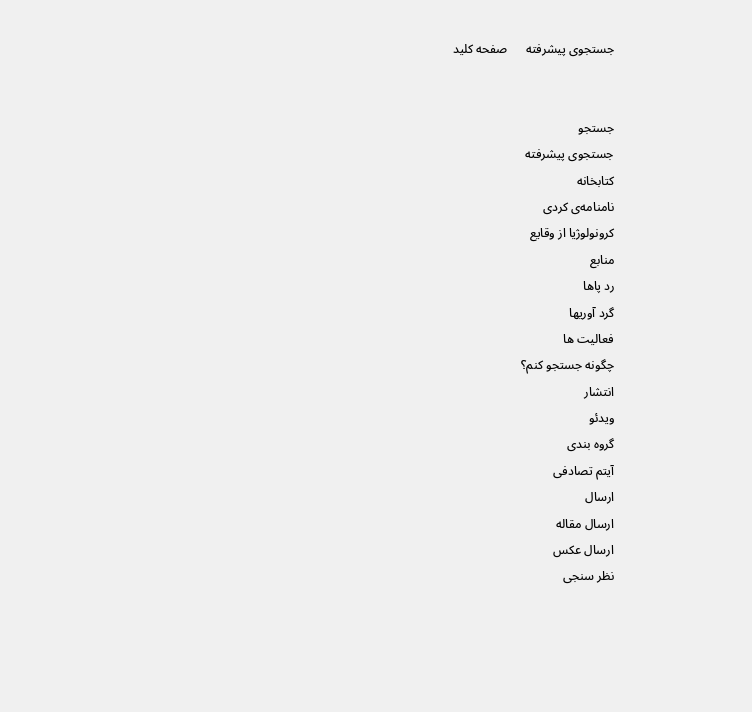جستجوی پیشرفته      صفحه کلید


جستجو
جستجوی پیشرفته
کتابخانه
نامنامەی کردی
کرونولوژیا از وقایع
منابع
رد پاها
گرد آوریها
فعالیت ها
چگونه جستجو کنم؟
انتشار
ویدئو
گروه بندی
آیتم تصادفی
ارسال
ارسال مقاله
ارسال عکس
نظر سنجی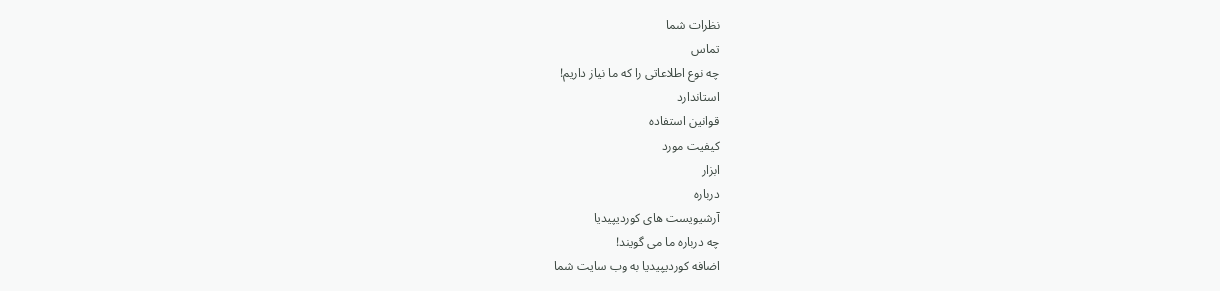نظرات شما
تماس
چه نوع اطلاعاتی را که ما نیاز داریم!
استاندارد
قوانین استفادە
کیفیت مورد
ابزار
درباره
آرشیویست های کوردیپیدیا
چه درباره ما می گویند!
اضافه کوردیپیدیا به وب سایت شما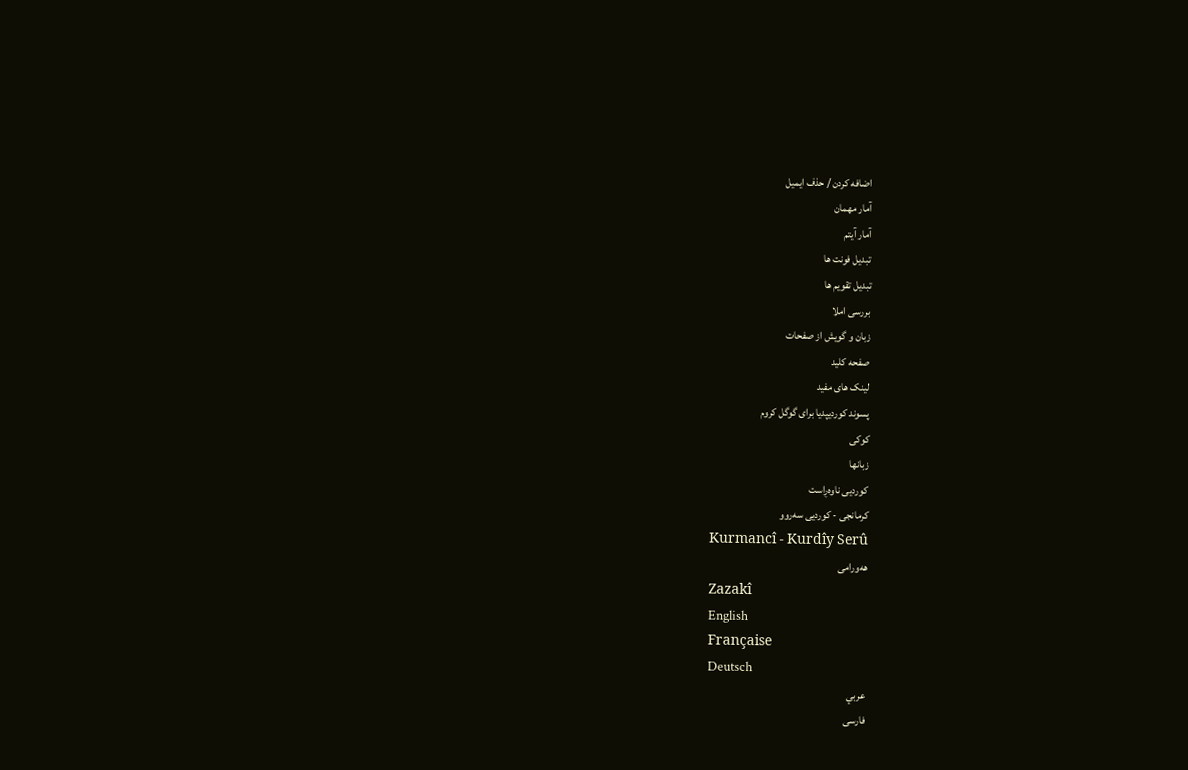اضافه کردن / حذف ایمیل
آمار مهمان
آمار آیتم
تبدیل فونت ها
تبدیل تقویم ها
بررسی املا
زبان و گویش از صفحات
صفحه کلید
لینک های مفید
پسوند کوردیپدیا برای گوگل کروم
کوکی
زبانها
کوردیی ناوەڕاست
کرمانجی - کوردیی سەروو
Kurmancî - Kurdîy Serû
هەورامی
Zazakî
English
Française
Deutsch
عربي
فارسی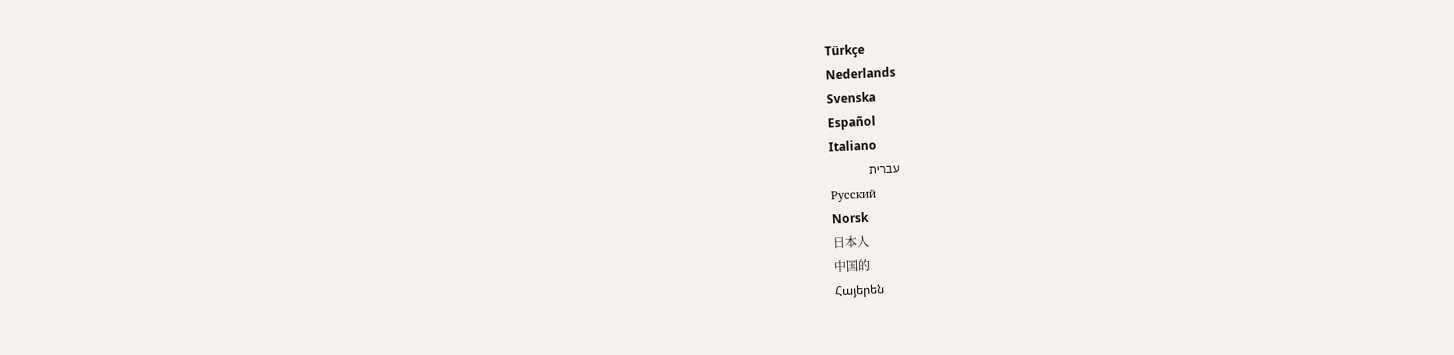Türkçe
Nederlands
Svenska
Español
Italiano
עברית
Pусский
Norsk
日本人
中国的
Հայերեն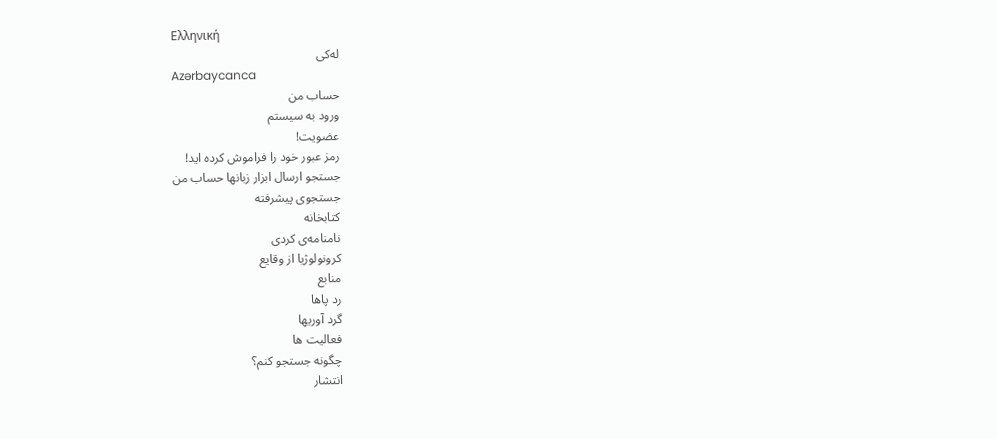Ελληνική
لەکی
Azərbaycanca
حساب من
ورود به سیستم
عضویت!
رمز عبور خود را فراموش کرده اید!
جستجو ارسال ابزار زبانها حساب من
جستجوی پیشرفته
کتابخانه
نامنامەی کردی
کرونولوژیا از وقایع
منابع
رد پاها
گرد آوریها
فعالیت ها
چگونه جستجو کنم؟
انتشار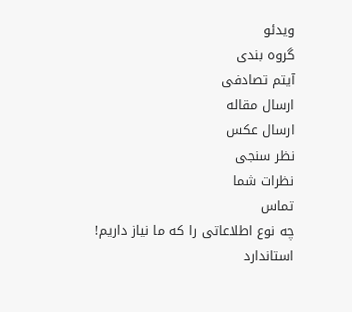ویدئو
گروه بندی
آیتم تصادفی
ارسال مقاله
ارسال عکس
نظر سنجی
نظرات شما
تماس
چه نوع اطلاعاتی را که ما نیاز داریم!
استاندارد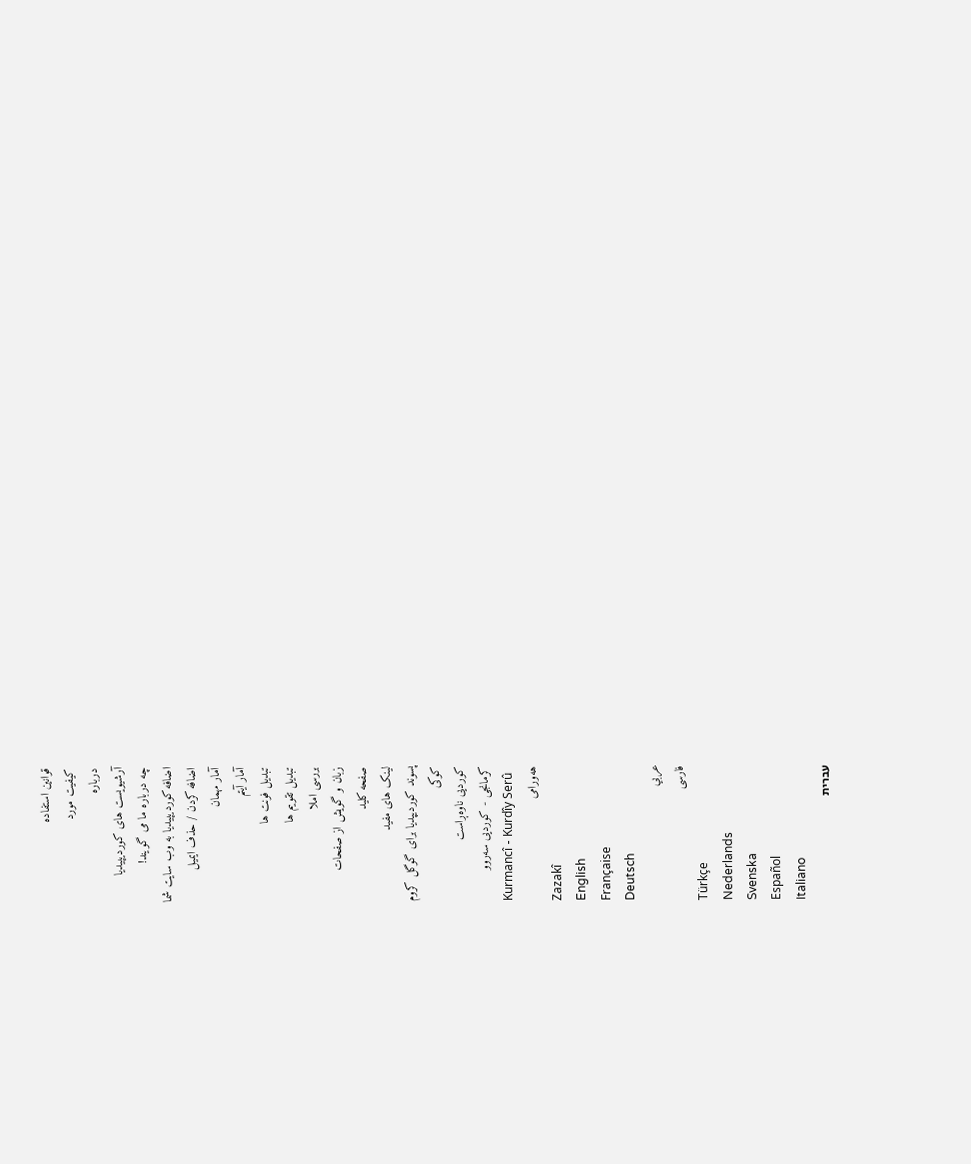قوانین استفادە
کیفیت مورد
درباره
آرشیویست های کوردیپیدیا
چه درباره ما می گویند!
اضافه کوردیپیدیا به وب سایت شما
اضافه کردن / حذف ایمیل
آمار مهمان
آمار آیتم
تبدیل فونت ها
تبدیل تقویم ها
بررسی املا
زبان و گویش از صفحات
صفحه کلید
لینک های مفید
پسوند کوردیپدیا برای گوگل کروم
کوکی
کوردیی ناوەڕاست
کرمانجی - کوردیی سەروو
Kurmancî - Kurdîy Serû
هەورامی
Zazakî
English
Française
Deutsch
عربي
فارسی
Türkçe
Nederlands
Svenska
Español
Italiano
עברית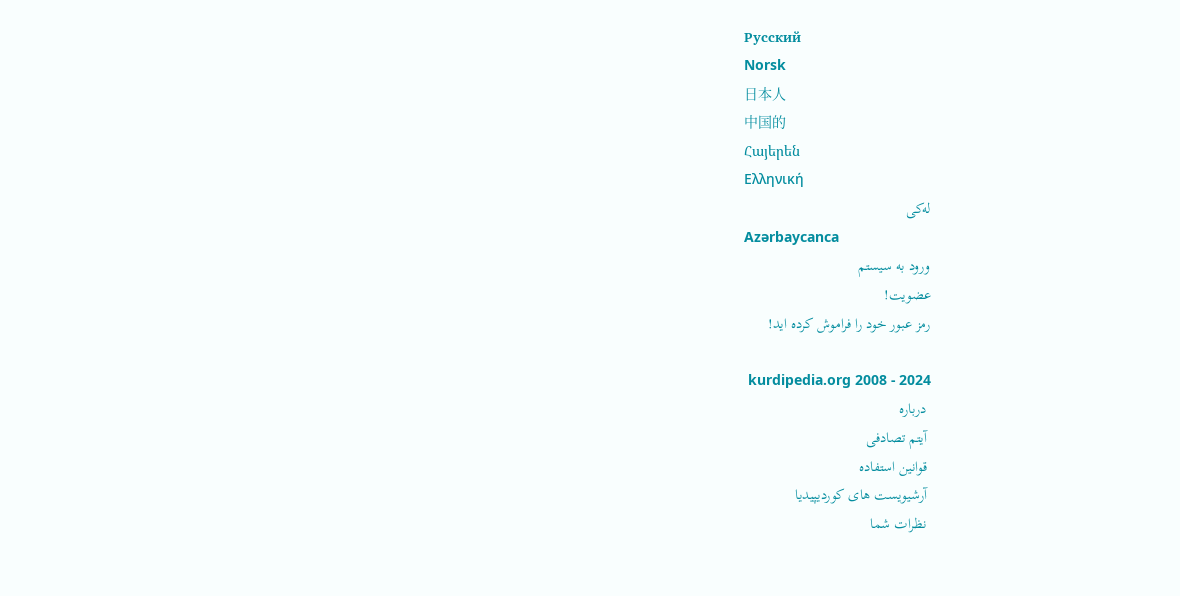Pусский
Norsk
日本人
中国的
Հայերեն
Ελληνική
لەکی
Azərbaycanca
ورود به سیستم
عضویت!
رمز عبور خود را فراموش کرده اید!

 kurdipedia.org 2008 - 2024
 درباره
 آیتم تصادفی
 قوانین استفادە
 آرشیویست های کوردیپیدیا
 نظرات شما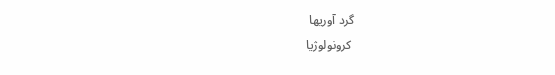گرد آوریها
 کرونولوژیا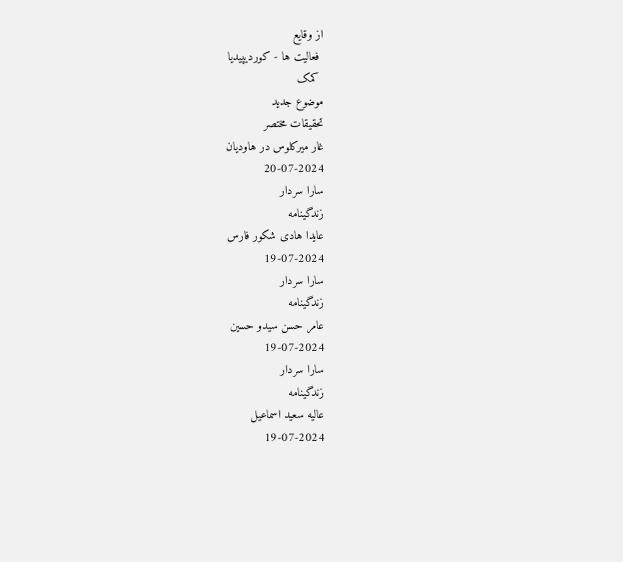از وقایع
 فعالیت ها - کوردیپیدیا
 کمک
موضوع جدید
تحقیقات مختصر
غار میرکلوس در هاودیان
20-07-2024
سارا سردار
زندگینامە
عایدا هادی شکور فارس
19-07-2024
سارا سردار
زندگینامە
عامر حسن سیدو حسین
19-07-2024
سارا سردار
زندگینامە
عالیە سعید اسماعیل
19-07-2024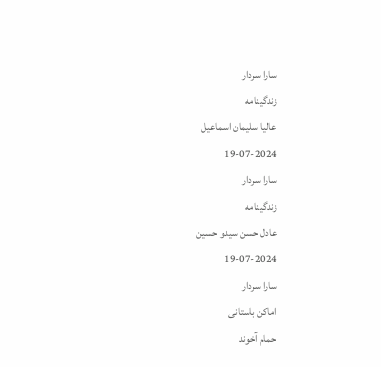سارا سردار
زندگینامە
عالیا سلیمان اسماعیل
19-07-2024
سارا سردار
زندگینامە
عادل حسن سیدو حسین
19-07-2024
سارا سردار
اماکن باستانی
حمام آخوند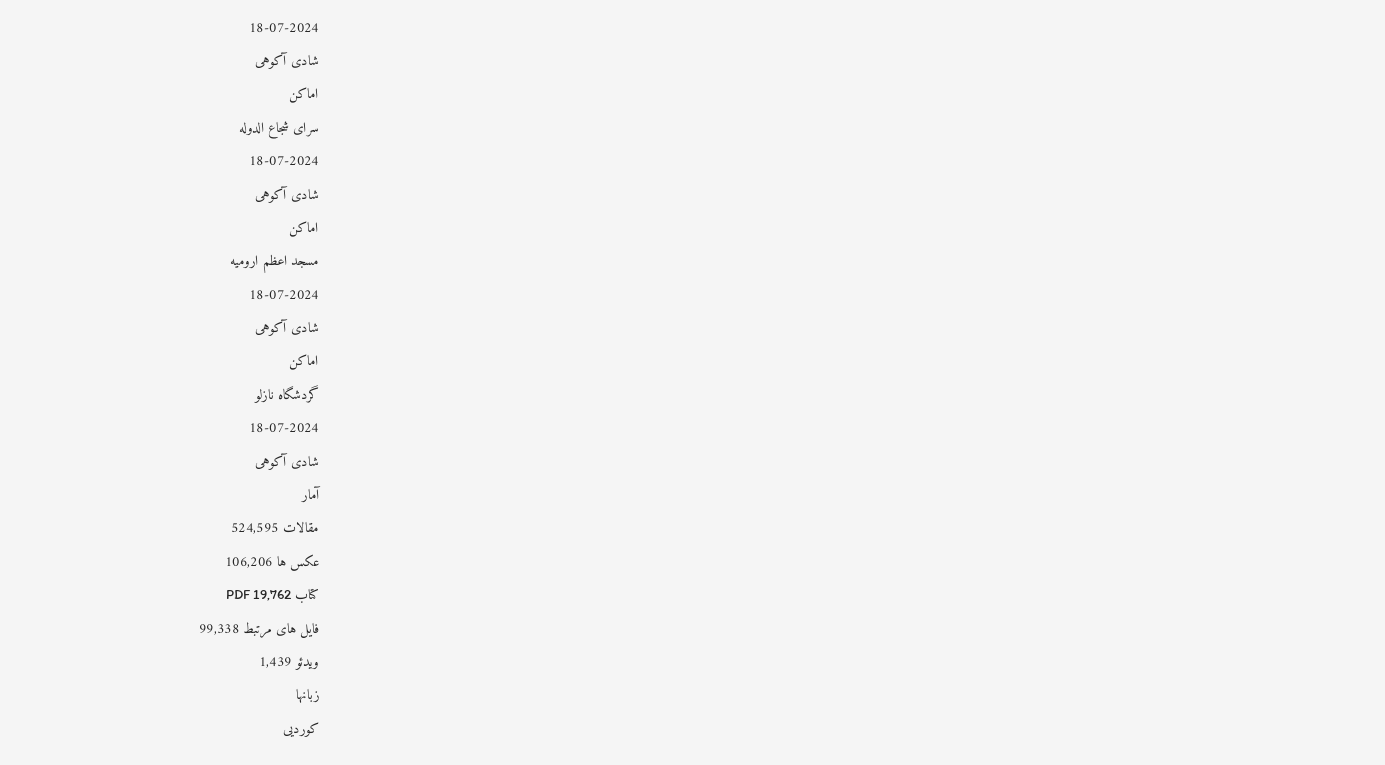18-07-2024
شادی آکوهی
اماکن
سرای شجاع الدوله
18-07-2024
شادی آکوهی
اماکن
مسجد اعظم ارومیه
18-07-2024
شادی آکوهی
اماکن
گردشگاه نازلو
18-07-2024
شادی آکوهی
آمار
مقالات 524,595
عکس ها 106,206
کتاب PDF 19,762
فایل های مرتبط 99,338
ویدئو 1,439
زبانها
کوردیی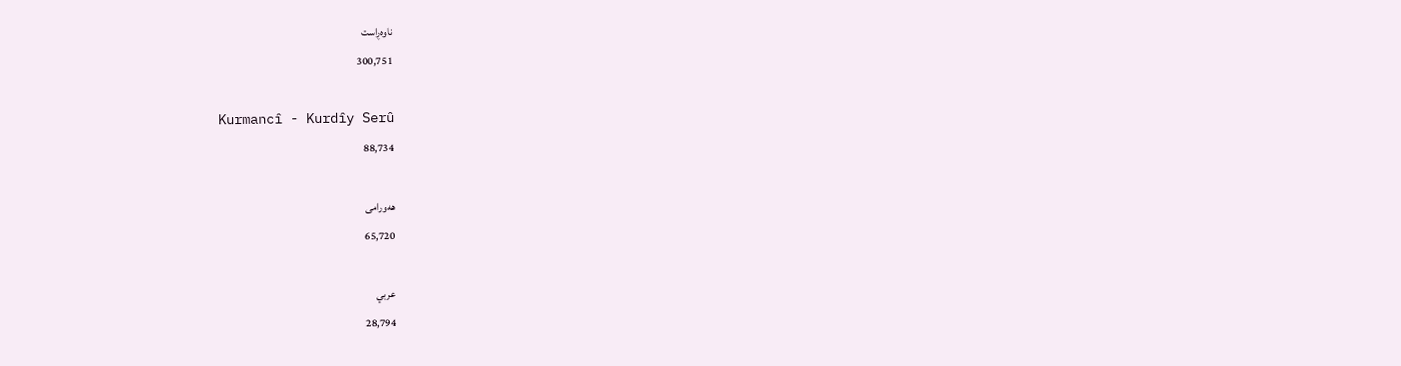ناوەڕاست
300,751

Kurmancî - Kurdîy Serû
88,734

هەورامی
65,720

عربي
28,794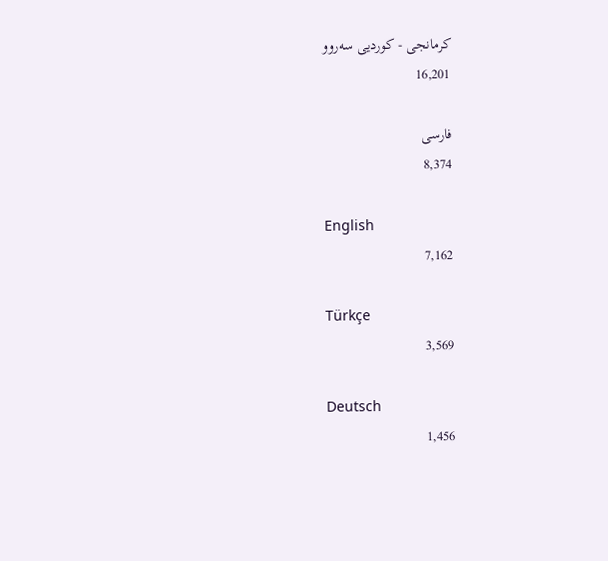کرمانجی - کوردیی سەروو
16,201

فارسی
8,374

English
7,162

Türkçe
3,569

Deutsch
1,456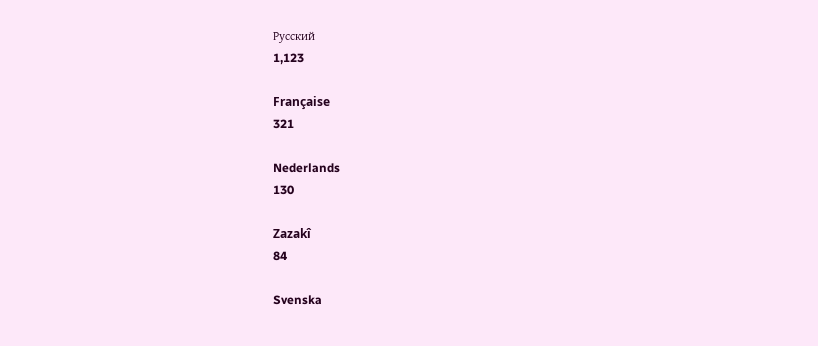Pусский
1,123

Française
321

Nederlands
130

Zazakî
84

Svenska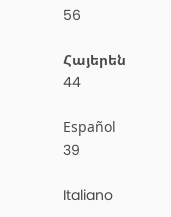56

Հայերեն
44

Español
39

Italiano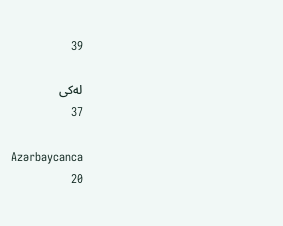39

لەکی
37

Azərbaycanca
20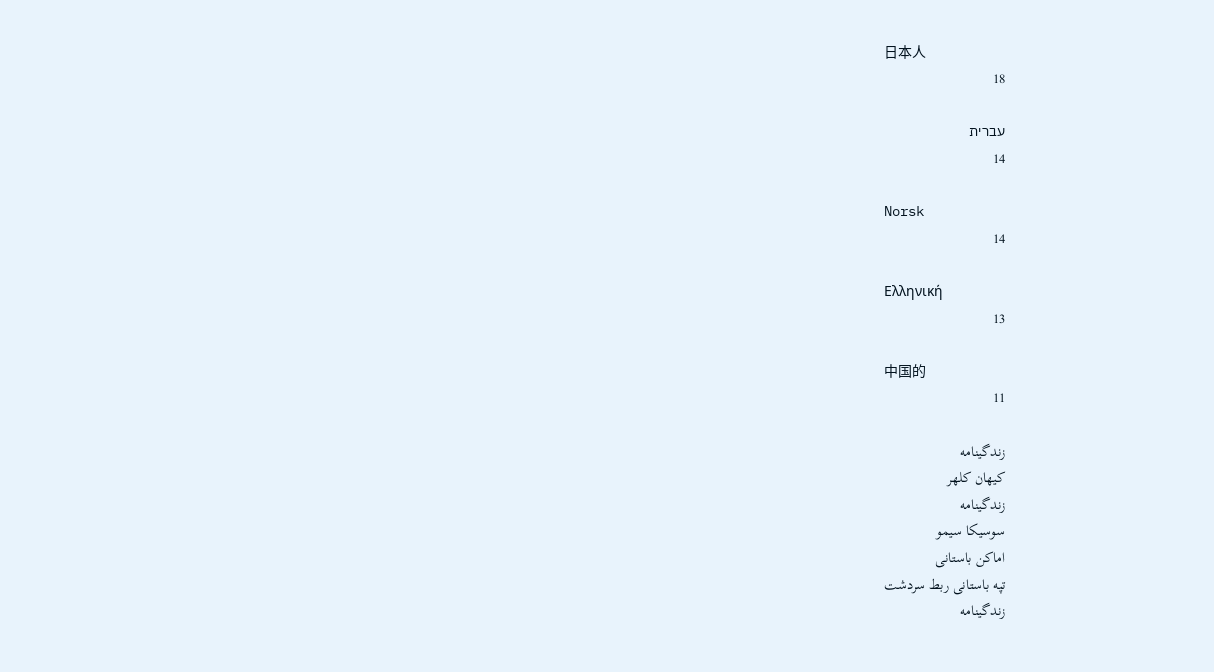日本人
18

עברית
14

Norsk
14

Ελληνική
13

中国的
11

زندگینامە
کیهان کلهر
زندگینامە
سوسیکا سیمو
اماکن باستانی
تپه باستانی ربط سردشت
زندگینامە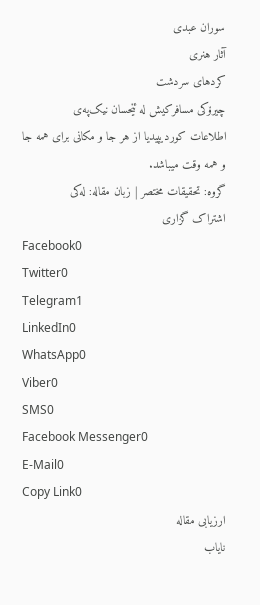سوران عبدی
آثار هنری
کردهای سردشت
چیرۆکی مسافرکیش لە ئێحسان نیک‌پەی
اطلاعات کوردیپیدیا از هر جا و مکانی برای همە جا و همە وقت میباشد.
گروه: تحقیقات مختصر | زبان مقاله: لەکی
اشتراک گزاری
Facebook0
Twitter0
Telegram1
LinkedIn0
WhatsApp0
Viber0
SMS0
Facebook Messenger0
E-Mail0
Copy Link0
ارزیابی مقالە
نایاب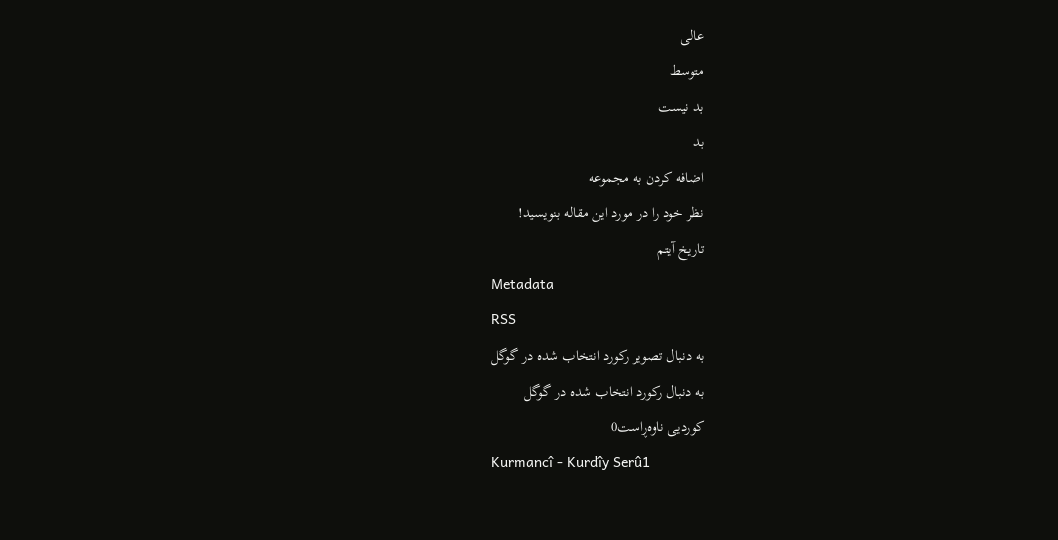عالی
متوسط
بد نیست
بد
اضافه کردن به مجموعه
نظر خود را در مورد این مقاله بنویسید!
تاریخ آیتم
Metadata
RSS
به دنبال تصویر رکورد انتخاب شده در گوگل
به دنبال رکورد انتخاب شده در گوگل
کوردیی ناوەڕاست0
Kurmancî - Kurdîy Serû1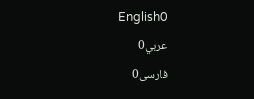English0
عربي0
فارسی0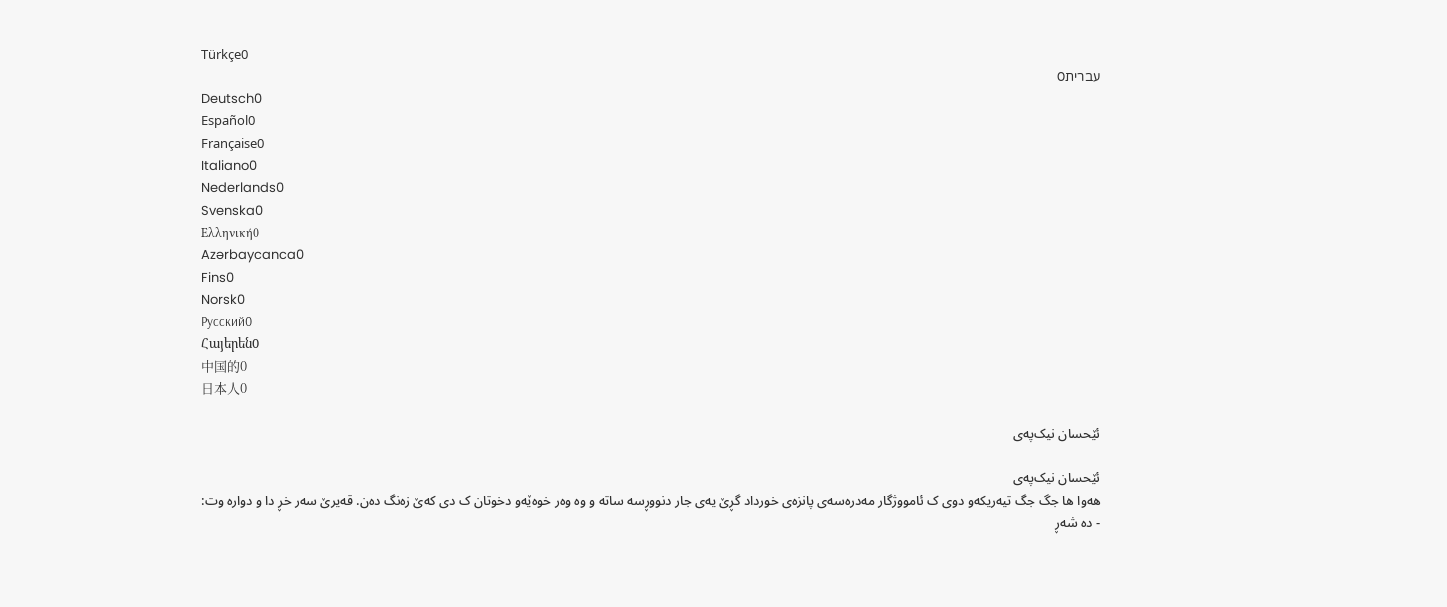Türkçe0
עברית0
Deutsch0
Español0
Française0
Italiano0
Nederlands0
Svenska0
Ελληνική0
Azərbaycanca0
Fins0
Norsk0
Pусский0
Հայերեն0
中国的0
日本人0

ئێحسان نیک‌پەی

ئێحسان نیک‌پەی
هەوا ها جگ جگ تیەریکەو دوی ک ئامووژگار مەدرەسەی پانزەی خورداد گڕێ یەی جار دنووڕسە ساتە و وە وەر خوەێەو دخوتان ک دی کەێ زەنگ دەن. قەیرێ سەر خڕ دا و دوارە وت:
- دە شەڕ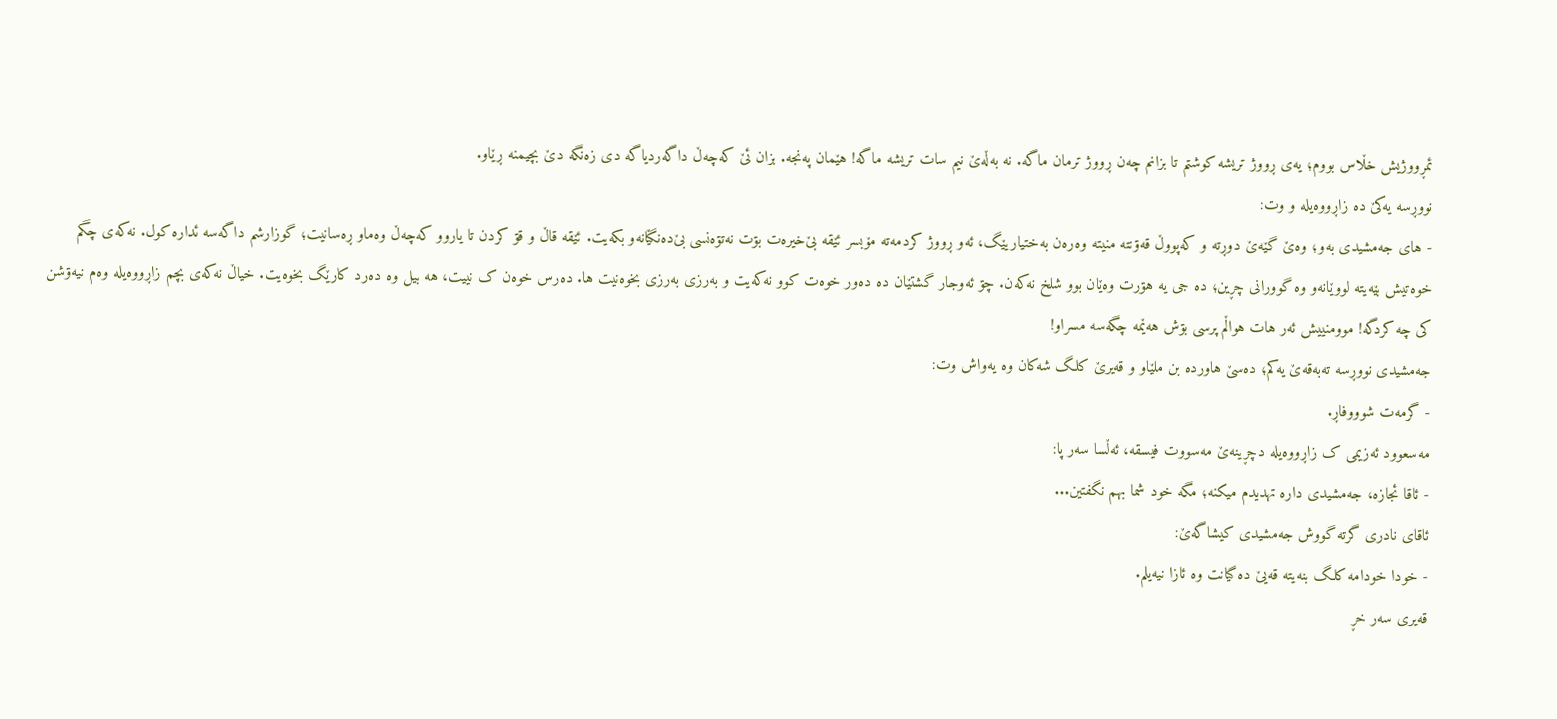ئمڕووژیش خڵاس بووم؛ یەی ڕووژ تریشە کوشتم تا بزانم چەن ڕووژ ترمان ماگە. نە بەڵەێ نیم سات تریشە ماگە! هێمان پەنجە. بزان ئێ کەچەڵ داگەردیاگە دی زەنگە دێ بچیمنە ڕێاو.
نووڕسە یەکێ دە زاڕووەیلە و وت:
- های جەمشیدی بەو؛ وەێ گێەێ دوڕتە و کەپووڵ قەۊنتە منیتە وەرەن بەختیاریێگ، ئەو ڕووژ کردمەتە مۆبسر ئێقە بێ‌خیرەت بۊت نەتۊەنسی بێ‌دەنگێانەو بکەیت. ئێقە قاڵ و قۊ کردن تا یاروو کەچەڵ وەماو ڕەسانیت؛ گوزارشم داگەسە ئدارە کول. نەکەی چگم خوەتیش بێەیتە لووێانەو وە گوورانی چڕین؛ دە جی یە هۊرت وەێان بوو شلخ نەکەن. چۊ ئەوجار گشتێان دە دەور خوەت کوو نەکەیت و بەرزی بەرزی بخوەنیت ها. دەرس خوەن ک نییت، هە بیل وە دەرد کارێگ بخوەیت. خیاڵ نەکەی بچم زاڕووەیلە وەم نیەۊشن کی چە کردگە! موومنییش ئەر هات هواڵم پرسی بۊش هەێمە چگەسە مسراو!
جەمشیدی نووڕسە تەبەقەێ یەکم؛ دەسێ هاوردە بن ملێاو و قەیرێ کلگ شەکان وە یەواش وت:
- گرمەت شوووفاڕ.
مەسعوود ئەزیمی ک زاڕووەیلە دچڕینەێ مەسووت فیسقە، ئەڵسا سەر پا:
- ئاقا ئجازە، جەمشیدی دارە تهدیدم میکنە؛ مگە خود شما بهم نگفتین...
ئاقای نادری گرتە گووش جەمشیدی کیشاگەێ:
- خودا خودامە کلگ بنەیتە قەیێ دە گیانت وە ئازا نیەیلم.
قەیری سەر خڕ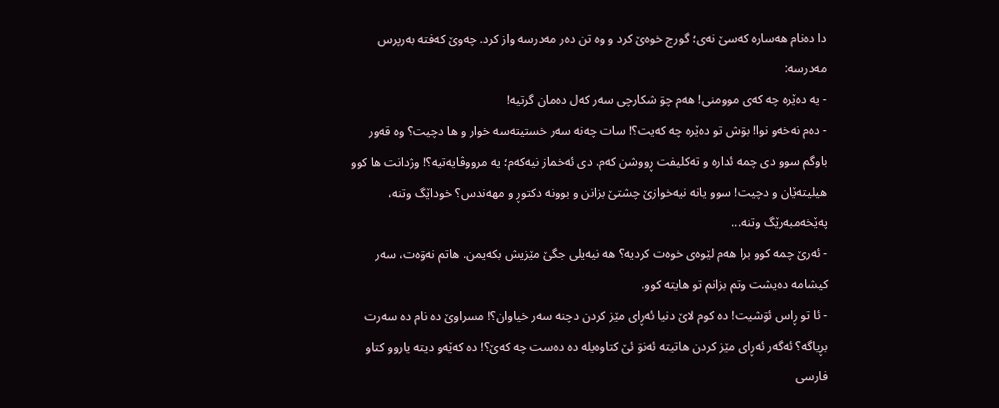دا دەنام هەسارە کەسێ نەی؛ گورج خوەێ کرد و وە تن دەر مەدرسە واز کرد. چەوێ کەفتە بەرپرس مەدرسە:
- یە دەێرە چە کەی موومنی! هەم چۊ شکارچی سەر کەل دەمان گرتیە!
- دەم نەخەو نوا! بۊش تو دەێرە چە کەیت؟! سات چەنە سەر خستیتەسە خوار و ها دچیت؟ وە قەور باوگم سوو دی چمە ئدارە و تەکلیفت ڕووشن کەم. دی ئەخماز نیەکەم؛ یە مرووڤایەتیە؟! وژدانت ها کوو هیلیتەێان و دچیت! سوو یانە نیەخوازێ چشتێ بزانن و بوونە دکتوڕ و مهەندس؟ خوداێگ وتنە، پەێخەمبەرێگ وتنە...
- ئەرێ چمە کوو برا هەم لێوەی خوەت کردیە؟ هە نیەیلی جگێ مێزیش بکەیمن. هاتم نەۊەت، سەر کیشامە دەیشت وتم بزانم تو هایتە کوو.
- ئا تو ڕاس ئۊشیت! دە کوم لاێ دنیا ئەڕای مێز کردن دچنە سەر خیاوان؟! مسراوێ دە نام دە سەرت بڕیاگە؟ ئەگەر ئەڕای مێز کردن هاتیتە ئەنۊ ئێ کتاوەیلە دە دەست چە کەێ؟! دە کەێەو دیتە یاروو کتاو فارسی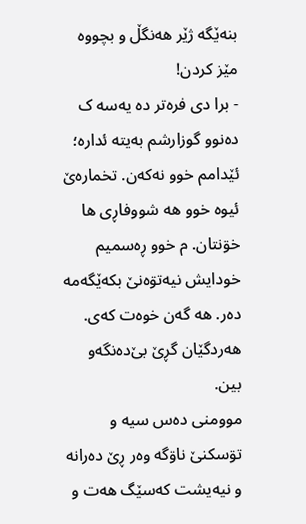بنەێگە ژێر هەنگڵ و بچووە مێز کردن!
- برا دی فرەتر دە یەسە ک دەنوو گوزارشم بەیتە ئدارە؛ ئێدامم خوو نەکەن. تخمارەێ ئیوە خوو هە شووفاڕی ها خۊنتان. م خوو ڕەسمیم خودایش نیەتۊەنێ بکەێگەمە دەر. هە گەن خوەت کەی. هەردگێان گڕێ بێ‌دەنگەو بین.
موومنی دەس سیە و تۊسکنێ ناۊگە وەر ڕێ دەرانە و نیەیشت کەسێگ هەت و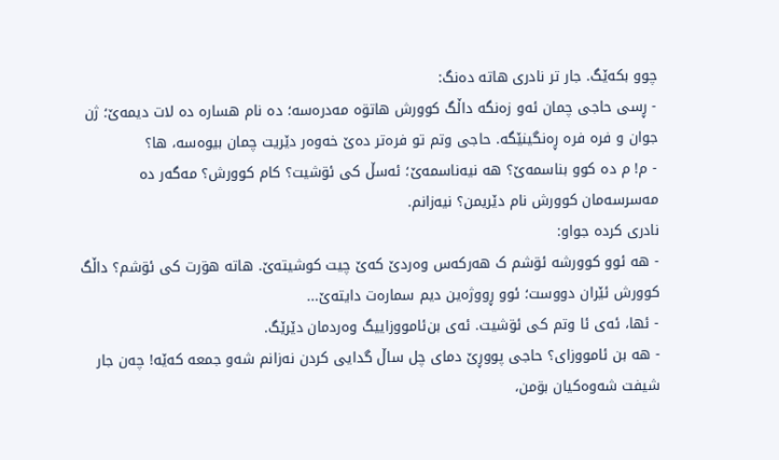چوو بکەێگ. جار تر نادری هاتە دەنگ:
- ڕسی حاجی چمان ئەو زەنگە داڵگ کوورش هاتۊە مەدرەسە؛ دە نام هسارە دە لات دیمەێ؛ ژن جوان و فرە فرە ڕەنگینێگە. حاجی وتم تو فرەتر دەێ خەوەر دێریت چمان بیوەسە، ها؟
- م! م دە کوو بناسمەێ؟ هە نیەناسمەێ؛ ئەسڵ کی ئۊشیت؟ کام کوورش؟ مەگەر دە مەسرسەمان کوورش نام دێریمن؟ نیەزانم.
نادری کردە جواو:
- هە ئوو کوورشە ئۊشم ک هەرکەس وەردێ کەێ چیت کوشیتەێ. هاتە هۊرت کی ئۊشم؟ داڵگ کوورش ئێران دووست؛ ئوو ڕووژەین دیم سمارەت دایتەێ...
- ئها، ئەی ئا وتم کی ئۊشیت. ئەی بن‌ئامووزاییگ وەردمان دێرێگ.
- هە بن ئامووزای؟ حاجی پووڕێ دمای چل ساڵ گدایی کردن نەزانم شەو جمعە کەێە! چەن جار شیفت شەوەکیان بۊمن،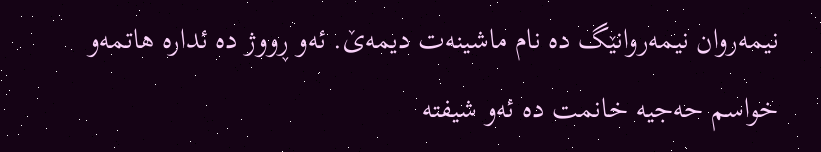نیمەروان نیمەروانێگ دە نام ماشینەت دیمەێ. ئەو ڕووژ دە ئدارە هاتمەو خواسم حەجیە خانمت دە ئەو شیفتە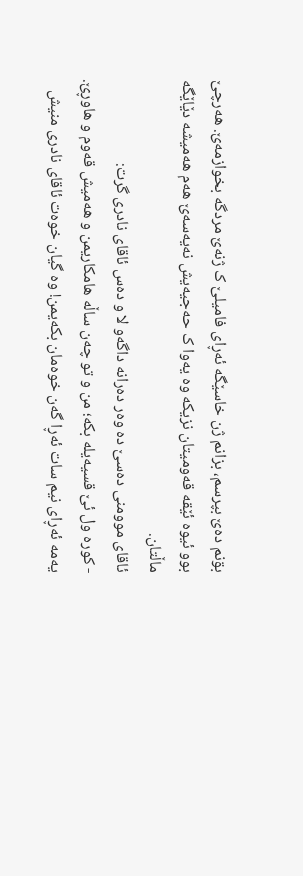بۊنم دەێ بپرسم، بزانم ژن خاسێگە ئەڕای فامیلێ ک ژنەێ مردگە بخوازمەێ. هەرچێ بوو ئیوە ئێقە قەومیتان نزیکە وە یەوا ک حەجیەیش نەیەسەێ هەم هەمیشە دێاێگە ماڵتان.
ئاقای موومنی دەسێ دە وەر دەرانە داگەو لا و دەس ئاقای نادری گرت:
- کورە ول ئێ قسیەیلە بکە؛ من و تو چەن ساڵە هامکاریمن و هەمیش قەوم و هاوڕێ. یەمە ئەڕای نیم سات ئەڕا گەن خوەمان بکەیمن! وە گیان خوەت ئاقای نادری منیش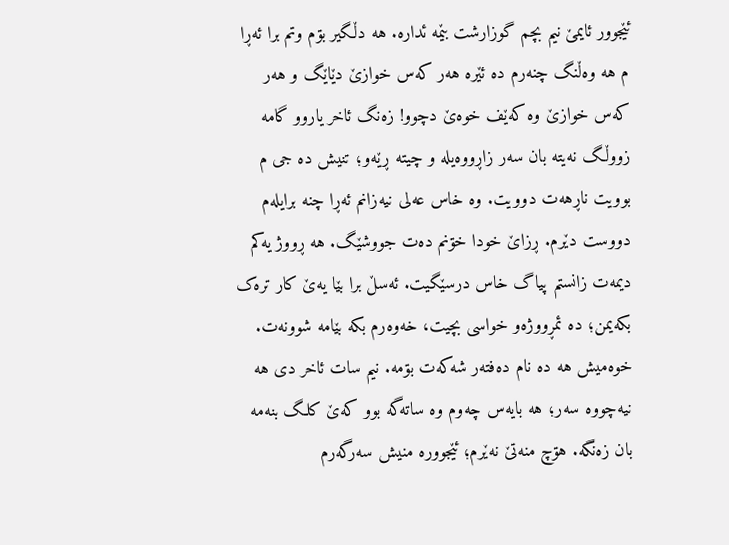ئێجوور ئایمێ نیم بچم گوزارشت بێمە ئدارە. هە دڵگیر بۊم وتم برا ئەڕا م هە وەڵنگ چنەرم دە ئێرە هەر کەس خوازێ دێاێگ و هەر کەس خوازێ وە کەێف خوەێ دچوو! زەنگ ئاخر یاروو گامە زووڵگ نەیتە بان سەر زاڕووەیلە و چیتە ڕێەو؛ تنیش دە جی م بوویت ناڕهەت دوویت. وە خاس عەلی نیەزانم ئەڕا چنە برایلەم دووست دێرم. ڕزاێ خودا خۊنم دەت جووشێگ. هە ڕووژ یەکم دیمەت زانستم پیاگ خاس درسێگیت. ئەسڵ برا بێا یەێ کار ترەک بکەیمن؛ دە ئمڕووژەو خواسی بچیت، خەوەرم بکە بێامە شوونەت. خوەمیش هە دە نام دەفتەر شەکەت بۊمە. نیم سات ئاخر دی هە نیەچووە سەر؛ هە بایەس چەوم وە ساتەگە بوو کەێ کلگ بنەمە بان زەنگە. هۊچ منەتێ نەێرم؛ ئێجوورە منیش سەرگەرم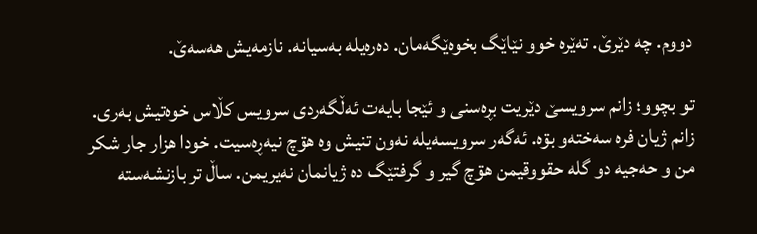دووم. چە دێرێ. تەێرە خوو نێاێگ بخوەێگەمان. دەرەیلە بەسیانە. نازمەیش هەسەێ.

تو بچوو؛ زانم سرویسێ دێریت بڕەسنی و ئێجا بایەت ئەڵگەردی سرویس کڵاس خوەتیش بەری. زانم ژیان فرە سەختەو بۊە. ئەگەر سرویسەیلە نەون تنیش وە هۊچ نیەڕەسیت. خودا هزار جار شکر من و حەجیە دو گلە حقووقیمن هۊچ گیر و گرفتێگ دە ژیانمان نەیریمن. ساڵ تر بازنشەستە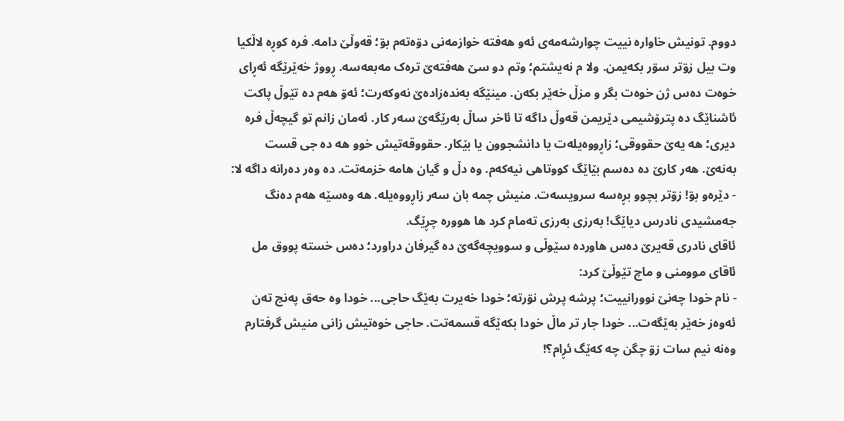دووم. تونیش خاوارە نییت چوارشەمەی ئەو هەفتە خوازمەنی دۊەتەم بۊ؛ قەوڵێ دامە. فرە کوڕە لاڵکیا وت بیل زۊتر سۊر بکەیمن. ولا م نەیشتم؛ وتم دو سێ هەفتەێ ترەک مەبعەسە. ڕووژ خەێرێگە ئەڕای خوەت دەس ژن خوەت بگر و مزڵ خەێر بکەن. مینێگە بەندەزادەێ نەوکەرت؛ ئەۊ هەم دە تێوڵ پاکت ئاشناێگ دە پترۆشیمی دێریمن قەوڵ داگە تا ئاخر ساڵ بەرێگەێ سەر کار. ئەمان زانم تو گیچەڵ فرە دیری؛ هە یەێ حقووقی؛ زاڕووەیلەت یا دانشجوون یا بێکار. حقووقەتیش خوو هە دە جی قست بەنەێ. هەر کارێ دە دەسم بێاێگ کووتاهی نیەکەم. وە دڵ و گیان هامە خزمەتت. دە وەر دەرانە داگە لا:
- دێرەو بۊ! زۊتر بچوو بڕەسە سرویسەت. منیش چمە بان سەر زاڕووەیلە. هە وەسێە هەم دەنگ جەمشیدی نادرس دیاێگ! بەرزی بەرزی تەمام کرد ها هوورە چڕێگ.
ئاقای نادری قەیرێ دەس هاوردە سێوڵی و سوویچەگەێ دە گیرفان دراورد؛ دەس خستە پووق مل ئاقای موومنی و ماچ تێوڵێ کرد:
- نام خودا چەنێ نوورانییت؛ پرشە پرش نۊرتە؛ خودا خەیرت بەێگ حاجی... خودا وە حەق پەنج تەن ئەوەز خەێر بەێگەت... خودا جار تر ماڵ خودا بکەێگە قسمەتت. حاجی خوەتیش زانی منیش گرفتارم وەنە نیم سات زۊ چگن چە کەێگ ئڕام؟!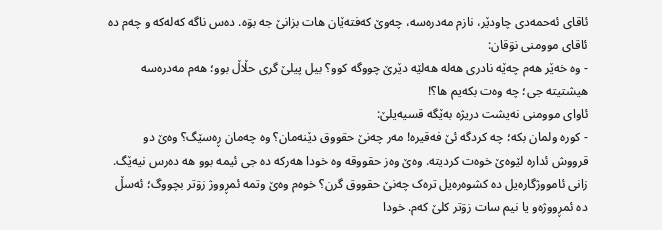ئاقای ئەحمەدی چاودێر، نازم مەدرەسە، چەوێ کەفتەێان هات بزانێ جە بۊە. دەس ناگە کەلەکە و چەم دە ئاقای موومنی نۊقان:
- وە خەێر هەم چەێە نادری هەلە هەلێە دێرێ چووگە کوو؟ بیل پیلێ گری حڵاڵ بوو؛ هەم مەدرەسە هیشتیتە جی؛ چە وەت بکەیم ها؟!
ئاوای موومنی نەیشت دریژە بەێگە قسیەیلێ:
- کورە ولمان بکە؛ چە کردگە ئێ فەقیرە! مەر چەنێ حقووق دێنەمان؟ وە چەمان ڕەسێگ؟ وەێ دو قرووش ئدارە لێوەێ خوەت کردیتە. وەێ وەز حقووقە وە خودا هەرکە دە جی ئیمە بوو هە دەرس نیەێگ. زانی ئامووژگارەیل دە کشوەرەیل ترەک چەنێ حقووق گرن؟ خوەم وەێ وتمە ئمڕووژ زۊتر بچووگ؛ ئەسڵ دە ئمڕووژەو یا نیم سات زۊتر کلێ کەم. خودا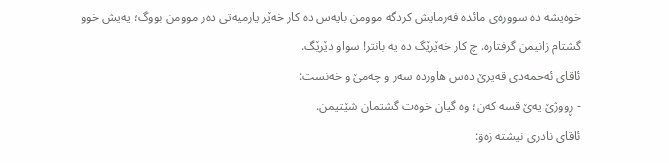خوەیشە دە سوورەی مائدە فەرمایش کردگە موومن بایەس دە کار خەێر یارمیەتی دەر موومن بووگ؛ یەیش خوو گشتام زانیمن گرفتارە. چ کار خەێرێگ دە یە بانتر! سواو دێرێگ.
ئاقای ئەحمەدی قەیرێ دەس هاوردە سەر و چەمێ و خەنست:
- ڕووژێ یەێ قسە کەن؛ وە گیان خوەت گشتمان شێتیمن.
ئاقای نادری نیشتە زەۊ: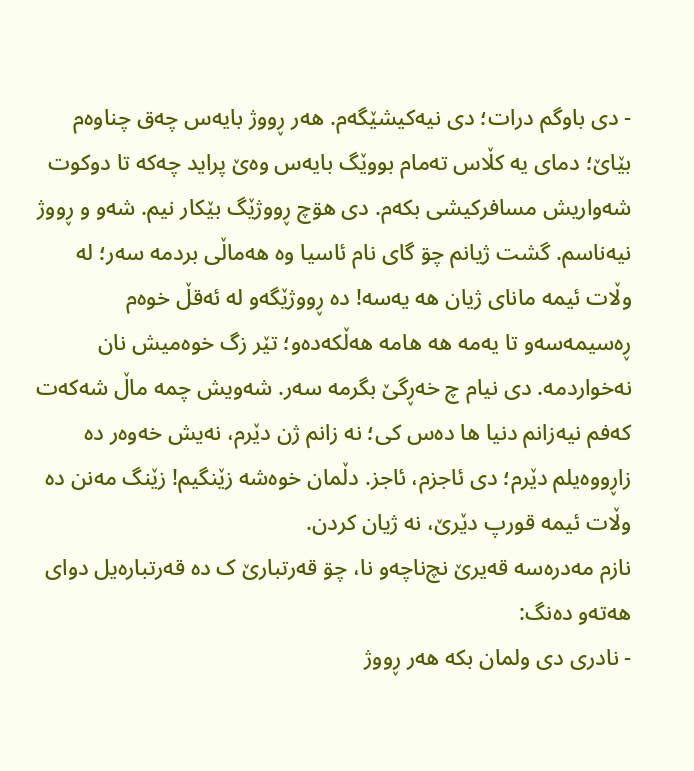- دی باوگم درات؛ دی نیەکیشێگەم. هەر ڕووژ بایەس چەق چناوەم بێاێ؛ دمای یە کڵاس تەمام بووێگ بایەس وەێ پراید چەکە تا دوکوت شەواریش مسافرکیشی بکەم. دی هۊچ ڕووژێگ بێکار نیم. شەو و ڕووژ نیەناسم. گشت ژیانم چۊ گای نام ئاسیا وە هەماڵی بردمە سەر؛ لە وڵات ئیمە مانای ژیان هە یەسە! دە ڕووژێگەو لە ئەقڵ خوەم ڕەسیمەسەو تا یەمە هە هامە هەڵکەدەو؛ تێر زگ خوەمیش نان نەخواردمە. دی نیام چ خەڕگێ بگرمە سەر. شەویش چمە ماڵ شەکەت کەفم نیەزانم دنیا ها دەس کی؛ نە زانم ژن دێرم، نەیش خەوەر دە زاڕووەیلم دێرم؛ دی ئاجزم، ئاجز. دڵمان خوەشە زێنگیم! زێنگ مەنن دە وڵات ئیمە قورپ دێرێ، نە ژیان کردن.
نازم مەدرەسە قەیرێ نچ‌ناچەو نا، چۊ قەرتبارێ ک دە قەرتبارەیل دوای هەتەو دەنگ:
- نادری دی ولمان بکە هەر ڕووژ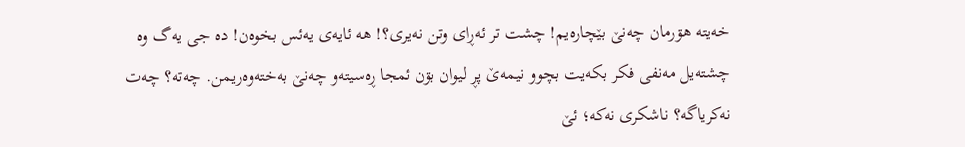خەیتە هۊرمان چەنێ بێچارەیم! چشت تر ئەڕای وتن نەیری؟! هە ئایەی یەئس بخوەن! دە جی یەگ وە چشتەیل مەنفی فکر بکەیت بچوو نیمەێ پڕ لیوان بۊن ئمجا ڕەسیتەو چەنێ بەختەوەریمن. چەتە؟ چەت نەکریاگە؟ ناشکری نەکە؛ ئێ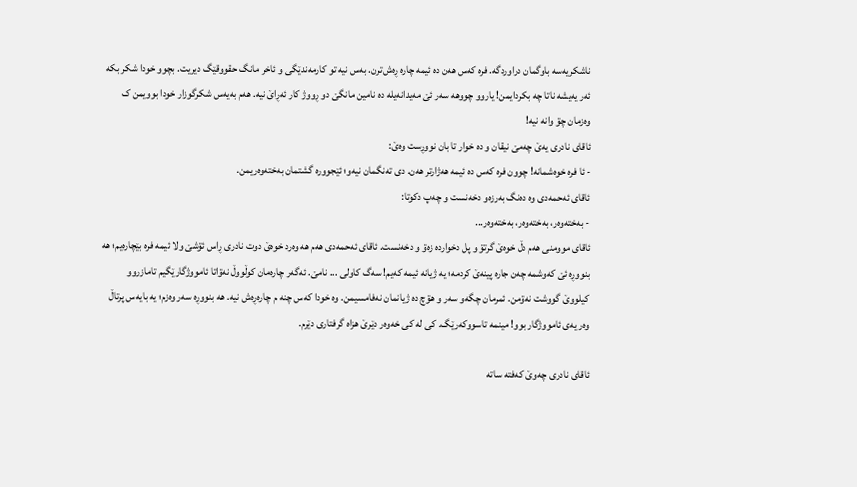ناشکریەسە باوگمان دراوردگە. فرە کەس هەن دە ئیمە چارە ڕەش‌ترن. بەس نیە تو کارمەندێگی و ئاخر مانگ حقووقێگ دیریت. بچوو خودا شکر بکە ئەر یەیشە ناتا چە بکردایمن! یاروو چووهە سەر ئێ مەیدانەیلە دە نامین مانگێ دو ڕووژ کار ئەڕاێ نیە. هەم بەیەس شکرگوزار خودا بوویمن ک وەزمان چۊ وانە نیە!
ئاقای نادری یەێ چەمێ نیقان و دە خوار تا بان نووڕست وەێ:
- ئا فرە خوەشمانە! چوون فرە کەس دە ئیمە هەژارتر هەن. دی تەنگمان نیەو؛ ئێجوورە گشتمان بەختەوەریمن.
ئاقای ئەحمەدی وە دەنگ بەرزەو دخەنست و چەپ دکوتا:
- بەختەوەر، بەختەوەر، بەختەوەر...
ئاقای موومنی هەم دڵ خوەێ گرتۊ و پل دخواردە زەۊ و دخەنست. ئاقای ئەحمەدی هەم هە وەرد خوەێ دوت نادری ڕاس ئۊشێ ولا ئیمە فرە بێچارەیم؛ هە بنووڕە ئێ کەوشمە چەن جارە پینەێ کردمە؛ یە ژیانە ئیمە کەیم! سەگ کاولی ... نامێ. ئەگەر چارەمان کوڵووڵ نەۊاتا ئامووژگارێگیم تامازروو کیلووێ گووشت نەۊمن. ئمرمان چگەو سەر و هۊچ دە ژیانمان نەفامسیمن. وە خودا کەس چنە م چارەڕەش نیە. هە بنووڕە سەر وەزم؛ یە بایەس پرتاڵ وەر یەی ئامووژگار بوو! مینمە تاسووکەرێگ. کی لە کی خەوەر دێرێ هزاە گرفتاری دێرم.

ئاقای نادری چەوێ کەفتە ساتە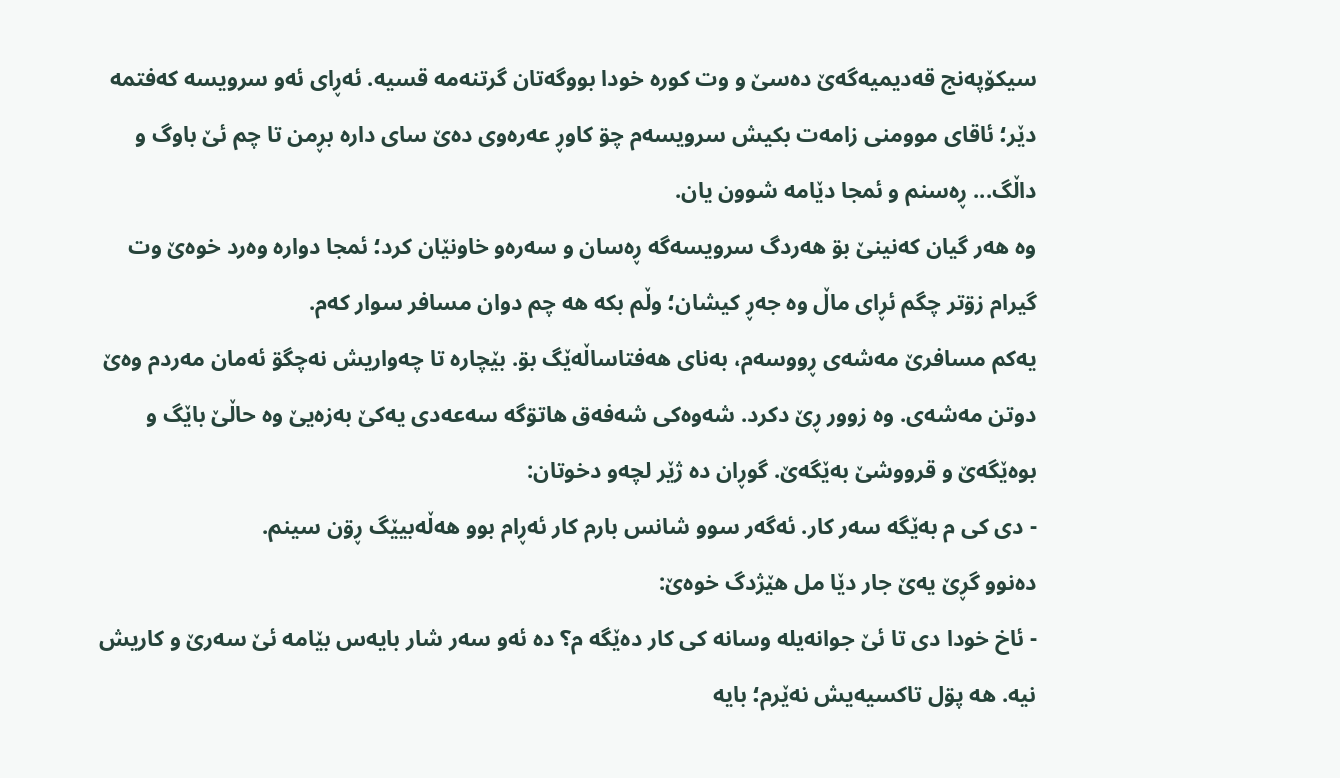سیکۆپەنج قەدیمیەگەێ دەسێ و وت کورە خودا بووگەتان گرتنەمە قسیە. ئەڕای ئەو سرویسە کەفتمە دێر؛ ئاقای موومنی زامەت بکیش سرویسەم چۊ کاوڕ عەرەوی دەێ سای دارە بڕمن تا چم ئێ باوگ و داڵگ... ڕەسنم و ئمجا دێامە شوون یان.
وە هەر گیان کەنینێ بۊ هەردگ سرویسەگە ڕەسان و سەرەو خاونێان کرد؛ ئمجا دوارە وەرد خوەێ وت گیرام زۊتر چگم ئڕای ماڵ وە جەڕ کیشان؛ وڵم بکە هە چم دوان مسافر سوار کەم.
یەکم مسافرێ مەشەی ڕووسەم، بەنای هەفتاساڵەێگ بۊ. بێچارە تا چەواریش نەچگۊ ئەمان مەردم وەێ دوتن مەشەی. وە زوور ڕێ دکرد. شەوەکی شەفەق هاتۊگە سەعەدی یەکێ بەزەیێ وە حاڵێ باێگ و بوەێگەێ و قرووشێ بەێگەێ. گوڕان دە ژێر لچەو دخوتان:
- دی کی م بەێگە سەر کار. ئەگەر سوو شانس بارم کار ئەڕام بوو هەڵەبیێگ ڕۊن سینم.
دەنوو گڕێ یەێ جار دێا مل هێژدگ خوەێ:
- ئاخ خودا دی تا ئێ جوانەیلە وسانە کی کار دەێگە م؟ دە ئەو سەر شار بایەس بێامە ئێ سەرێ و کاریش نیە. هە پۊل تاکسیەیش نەێرم؛ بایە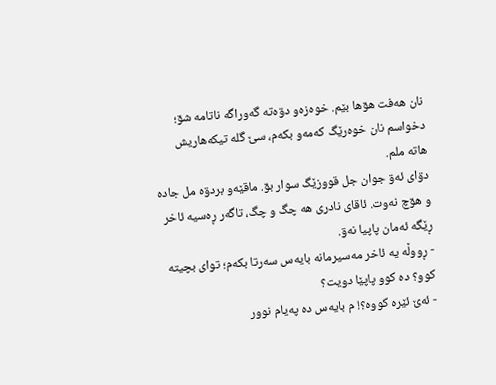نان هەفت هۊها بێم. خوەزەو دۊەتە گەوراگە ناتامە شۊ؛ دخواسم نان خوەرێگ کەمەو بکەم، سێ گلە تیکەهاریش هاتە ملم.
دۊای ئەۊ جوان جل قووزێگ سوار بۊ. ماقێەو بردۊە مل جادە و هۊچ نەوت. ئاقای نادری هە چگ و چگ، تاگەر ڕەسیە ئاخر ڕێگە ئەمان پاپیا نەۊ.
- ڕووڵە یە ئاخر مەسیرمانە بایەس سەرتا بکەم؛ توای بچیتە کوو؟ دە کوو پاپێا دویت؟
- ئەێ ئێرە کووە؟! م بایەس دە پەیام نوور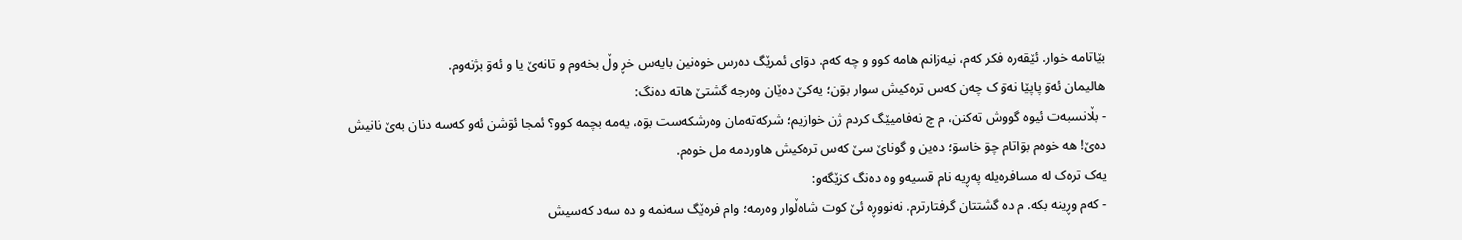بێاتامە خوار. ئێقەرە فکر کەم، نیەزانم هامە کوو و چە کەم. دۊای ئمرێگ دەرس خوەنین بایەس خڕ وڵ بخەوم و تانەێ یا و ئەۊ بژنەوم.
هالیمان ئەۊ پاپێا نەۊ ک چەن کەس ترەکیش سوار بۊن؛ یەکێ دەێان وەرجە گشتێ هاتە دەنگ:
- بڵانسبەت ئیوە گووش تەکنن، م چ نەفامیێگ کردم ژن خوازیم؛ شرکەتەمان وەرشکەست بۊە، یەمە بچمە کوو؟ ئمجا ئۊشن ئەو کەسە دنان بەێ نانیش دەێ! هە خوەم بۊاتام چۊ خاسۊ؛ دەین و گوناێ سێ کەس ترەکیش هاوردمە مل خوەم.
یەک ترەک لە مسافرەیلە پەڕیە نام قسیەو وە دەنگ کزێگەو:
- کەم وڕینە بکە. م دە گشتتان گرفتارترم. نەنووڕە ئێ کوت شاەڵوار وەرمە؛ وام فرەێگ سەنمە و دە سەد کەسیش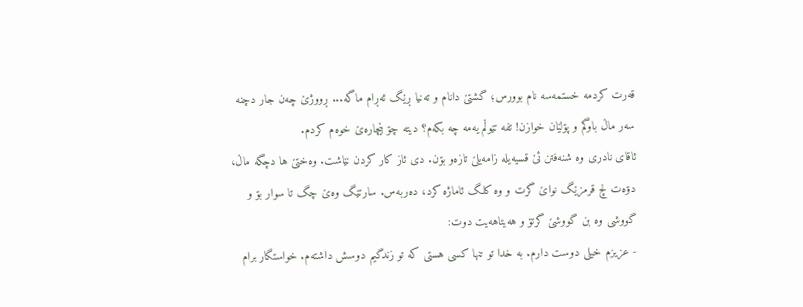قەرت کردمە خستمەسە نام بوورس؛ گشتێ دانام و تەنیا ڕێگ ئەڕام ماگە... ڕووژێ چەن جار دچنە سەر ماڵ باوگم و پۊلێان خوازن! تفە تێوڵم یەمە چە بکەم؟ دیتە چۊ بێچارەێ خوەم کردم.
ئاقای نادری وە شنەفتن ئێ قسیەیلە زامەیلێ تازەو بۊن. دی ئاز کار کردن نێاشت. وەختێ ها دچگە ماڵ، دۊەت لچ قرمزێگ نواێ گرت و وە کلگ ئاماژە کرد، دەربەس. سارتێگ وەێ چگ تا سوار بۊ و گووشی وە بن گووشێ گرتۊ و هەیتاهەیت دوت:
- عزیزم خیلی دوست دارم. بە خدا تو تنها کسی هستی کە تو زندگیم دوسش داشتەم. خواستگار برام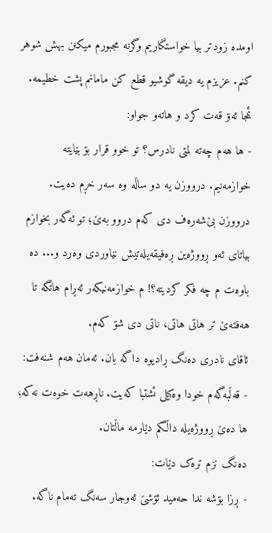اومدە زودتر بیا خواستگاریم وگرنە مجبورم میکنن بهش شوهر کنم. عزیزم یە دیقە گوشیو قطع کن مامانم پشت خطیمە.
ئمجا ئەۊ قەت کرد و هاتەو جواو:
- ها هەم چەتە لمتی نادرس؟ تو خوو قرار بۊ بێایتە خوازمەنیم. درووزن یە دو ساڵە وە سەر خڕم دەیت. درووزن بێ‌شەرەف دی کەم دروو بەێ؛ تو ئەگەر بخوازم بیاتای ئەو ڕووژەین ڕەفیقەیلەتیش نێاوردی وەرد و... دە باوەت م چە فکر کردیتە؟! م خوازمەنیکەر ئەڕام هاتگە تا هەفتەێ تر هاتی هاتی، ناتی دی شۊ کەم.
ئاقای نادری دەنگ ڕادیوە داگە بان. ئەمان هەم شنەفت:
- قەڵبەگەم خودا وەکیلی ئشتبا کەیت. ناڕهەت خوەت نەکە؛ ها دەێ ڕووژەیلە داڵگم دێارمە ماڵتان.
دەنگ نزم ترەک دێات:
- ڕزا بۊشە ندا حەمید ئۊشێ ئەوجار سەنگ تەمام ناگە.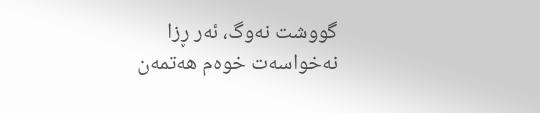گووشت نەوگ، ئەر ڕزا نەخواسەت خوەم هەتمەن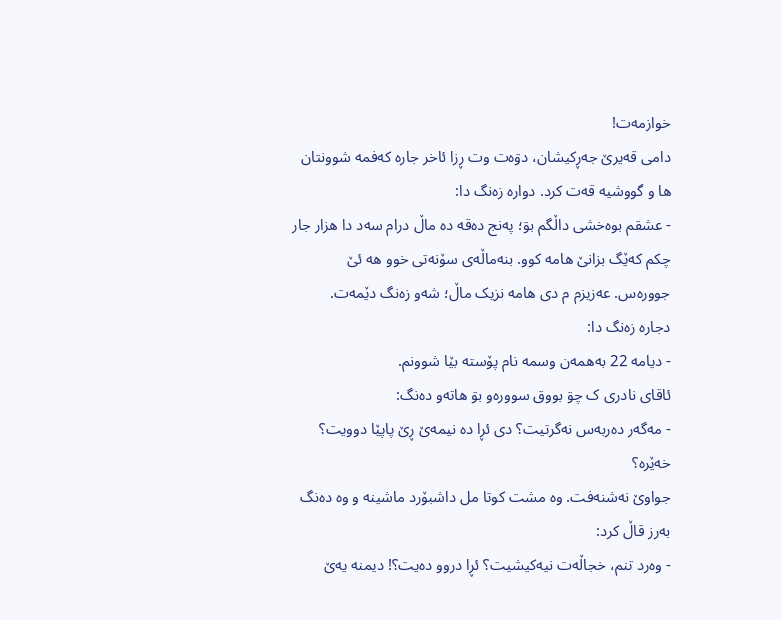خوازمەت!
دامی قەیرێ جەڕکیشان، دۊەت وت ڕزا ئاخر جارە کەفمە شوونتان ها و گووشیە قەت کرد. دوارە زەنگ دا:
- عشقم بوەخشی داڵگم بۊ؛ پەنج دەقە دە ماڵ درام سەد دا هزار جار چکم کەێگ بزانێ هامە کوو. بنەماڵەی سۆنەتی خوو هە ئێ جوورەس. عەزیزم م دی هامە نزیک ماڵ؛ شەو زەنگ دێمەت.
دجارە زەنگ دا:
- دیامە 22 بەهمەن وسمە نام پۆستە بێا شوونم.
ئاقای نادری ک چۊ بووق سوورەو بۊ هاتەو دەنگ:
- مەگەر دەربەس نەگرتیت؟ دی ئڕا دە نیمەێ ڕێ پاپێا دوویت؟ خەێرە؟
جواوێ نەشنەفت. وە مشت کوتا مل داشبۆرد ماشینە و وە دەنگ بەرز قاڵ کرد:
- وەرد تنم، خجاڵەت نیەکیشیت؟ ئڕا دروو دەیت؟! دیمنە یەێ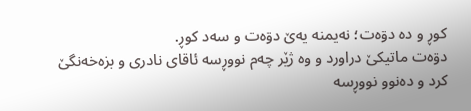کوڕ و دە دۊەت؛ نەیمنە یەێ دۊەت و سەد کوڕ.
دۊەت ماتیکێ دراورد و وە ژێر چەم نووڕسە ئاقای نادری و بزەخەنگێ کرد و دەنوو نووڕسە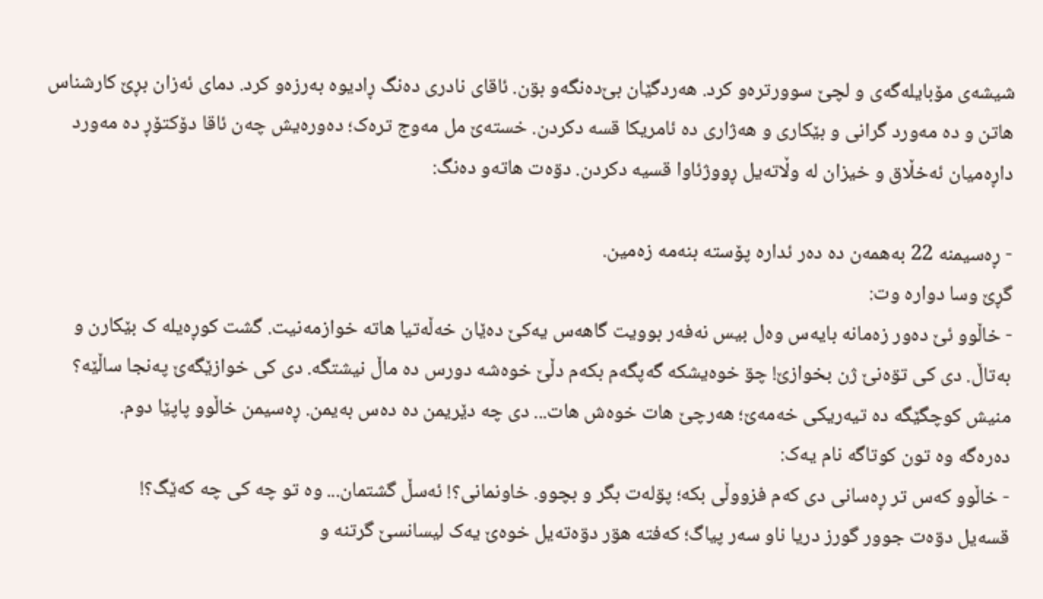شیشەی مۆبایلەگەی و لچێ سوورترەو کرد. هەردگێان بێ‌دەنگەو بۊن. ئاقای نادری دەنگ ڕادیوە بەرزەو کرد. دمای ئەزان بڕێ کارشناس هاتن و دە مەورد گرانی و بێکاری و هەژاری دە ئامریکا قسە دکردن. خستەێ مل مەوج ترەک؛ دەورەیش چەن ئاقا دۆکتۆڕ دە مەورد داڕەمیان ئەخڵاق و خیزان لە وڵاتەیل ڕووژئاوا قسیە دکردن. دۊەت هاتەو دەنگ:

- ڕەسیمنە 22 بەهمەن دە دەر ئدارە پۆستە بنەمە زەمین.
گڕێ وسا دوارە وت:
- خاڵوو ئێ دەور زەمانە بایەس وەل بیس نەفەر بوویت گاهەس یەکێ دەێان خەڵەتیا هاتە خوازمەنیت. گشت کوڕەیلە ک بێکارن و بەتاڵ. دی کی تۊەنێ ژن بخوازێ! چۊ خوەیشکە گەپگەم بکەم دڵێ خوەشە دورس دە ماڵ نیشتگە. دی کی خوازێگەێ پەنجا ساڵێە؟ منیش کوچگێگە دە تیەریکی خەمەێ؛ هەرچێ هات خوەش هات... دی چە دێریمن دە دەس بەیمن. ڕەسیمن خاڵوو پاپێا دوم.
دەرەگە وە تون کوتاگە نام یەک:
- خاڵوو کەس تر ڕەسانی دی کەم فزووڵی بکە؛ پۊلەت بگر و بچوو. خاونمانی؟! ئەسڵ گشتمان... وە تو چە کی چە کەێگ؟!
قسەیل دۊەت جوور گورز دریا ناو سەر پیاگ؛ کەفتە هۊر دۊەتەیل خوەێ یەک لیسانسێ گرتنە و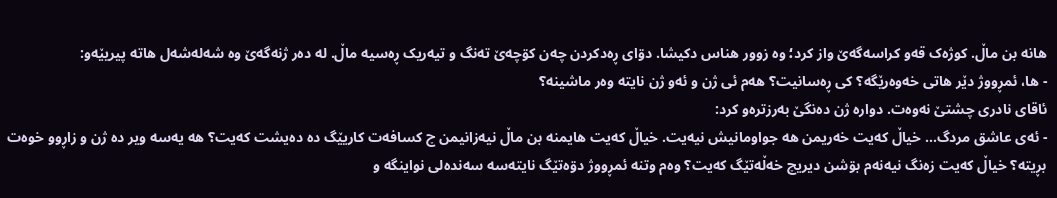هانە بن ماڵ. کوژەک قەو کراسەگەێ واز کرد؛ وە زوور هناس دکیشا. دۊای ڕەدکردن چەن کۊچەێ تەنگ و تیەریک ڕەسیە ماڵ. لە دەر ژنەگەێ وە شەلەشەل هاتە پیریێەو:
- ها، ئمڕووژ دێر هاتی خەوەرێگە؟ کی ڕەسانیت؟ هەم ئی ژن و ئەو ژن نایتە وەر ماشینە؟
ئاقای نادری چشتێ نەوەت. دوارە ژن دەنگێ بەرزترەو کرد:
- ئەی عاشق مردگ... خیاڵ کەیت خەریمن هە جواومانیش نیەیت. خیاڵ کەیت هایمنە بن ماڵ نیەزانیمن چ کسافەت کاریێگ دە دەیشت کەیت؟ هە یەسە ویر دە ژن و زاڕوو خوەت بڕیتە؟ خیاڵ کەیت زەنگ نیەنەم بۊشن دیریچ خەڵەتێگ کەیت؟ وەم وتنە ئمڕووژ دۊەتێگ نایتەسە سەندەلی نواینگە و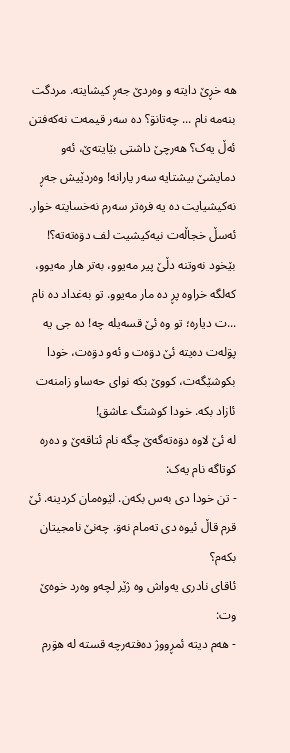هە خڕێ دایتە و وەردێ جەڕ کیشایتە. مردگت بنەمە نام ... چەتانۊ؟ دە سەر قیمەت نەکەفتن ئەڵ یەک؟ هەرچێ داشتی بێایتەێ، ئەو دمایشێ بیشتایە سەر یارانە! وەردێیش جەڕ نەکیشیایت دە یە فرەتر سەرم نەخسایتە خوار. ئەسڵ خجاڵەت نیەکیشیت لف دۊەتەتە؟! بێخود نەوتنە دڵێ پیر مەیوو، بەتر هار مەیوو، کەلگە خراوە پڕ دە مار مەیوو. تو بەغداد دە نام ...ت دیارە؛ تو وە ئێ قسەیلە چە! دە جی یە پۊلەت دەیتە ئێ دۊەت و ئەو دۊەت، خودا بکوشێگەت، کووێ بکە نوای حەساو زامنەت ئازاد بکە. خودا کوشتگ عاشق!
لە ئێ لاوە دۊەتەگەێ چگە نام ئتاقەێ و دەرە کوتاگە نام یەک:
- تن خودا دی بەس بکەن. لێوەمان کردینە. ئێ قرم قاڵ ئیوە دی تەمام نەۊ. چەنێ نامجیتان بکەم؟
ئاقای نادری یەواش وە ژێر لچەو وەرد خوەێ وت:
- هەم دیتە ئمڕووژ دەفتەرچە قستە لە هۊرم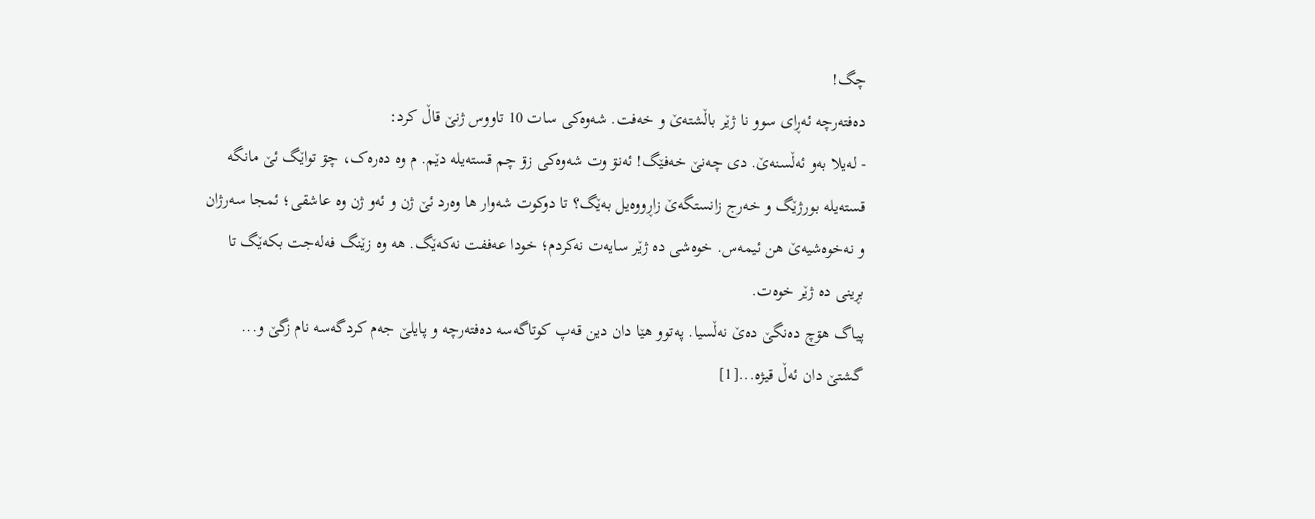چگ!
دەفتەرچە ئەڕای سوو نا ژێر باڵشتەێ و خەفت. شەوەکی سات 10 تاووس ژنێ قاڵ کرد:
- لەیلا بەو ئەڵسنەێ. دی چەنێ خەفێگ! ئەنۊ وت شەوەکی زۊ چم قستەیلە دێم. م وە دەرەک، چۊ تواێگ ئێ مانگە قستەیلە بورژێگ و خەرج زانستگەێ زاڕووەیل بەێگ؟ تا دوکوت شەوار ها وەرد ئێ ژن و ئەو ژن وە عاشقی؛ ئمجا سەرژان و نەخوەشیەێ هن ئیمەس. خوەشی دە ژێر سایەت نەکردم؛ خودا عەففت نەکەێگ. هە وە زێنگ فەلەجت بکەێگ تا بڕینی دە ژێر خوەت.
پیاگ هۊچ دەنگێ دەێ نەڵسیا. پەتوو هێا دان دین قەپ کوتاگەسە دەفتەرچە و پایلێ جەم کردگەسە نام زگێ و...
گشتێ دان ئەڵ قیژە...[1]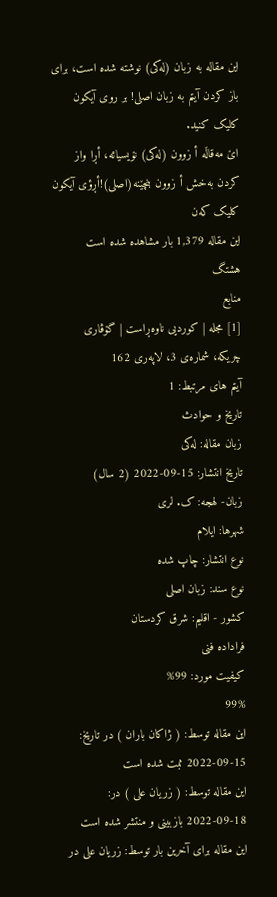این مقاله بە زبان (لەکی) نوشته شده است، برای باز کردن آیتم به زبان اصلی! بر روی آیکون کلیک کنید.
اێ مەقاڵە أ زوون (لەکی) نۆیسیائە، أڕا واز کردن بەخش أ زوون بنچێنە(اصلی)!أڕؤی آیکون کلیک کەن
این مقاله 1,379 بار مشاهده شده است
هشتگ
منابع
[1] مجله | کوردیی ناوەڕاست | گۆڤاری چریکە، شمارەی 3، لاپەری 162
آیتم های مرتبط: 1
تاریخ و حوادث
زبان مقاله: لەکی
تاریخ انتشار: 15-09-2022 (2 سال)
زبان- لهجە: ک. لری
شهرها: ایلام
نوع انتشار: چاپ شده
نوع سند: زبان اصلی
کشور - اقلیم: شرق کردستان
فراداده فنی
کیفیت مورد: 99%
99%
این مقاله توسط: ( ژاکان باران ) در تاریخ: 15-09-2022 ثبت شده است
این مقاله توسط: ( زریان علی ) در: 18-09-2022 بازبینی و منتشر شده است
این مقاله برای آخرین بار توسط: زریان علی در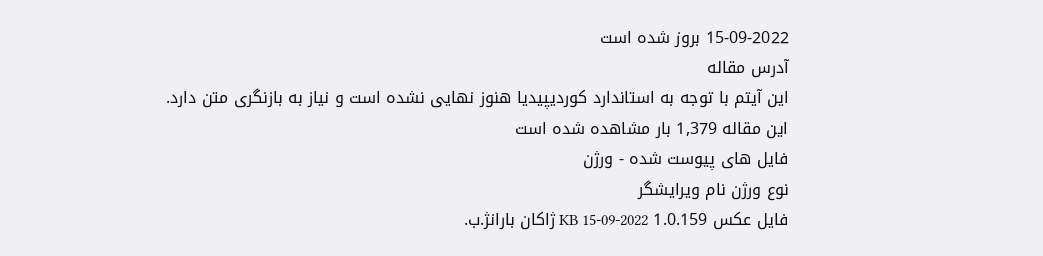15-09-2022 بروز شده است
آدرس مقالە
این آیتم با توجه به استاندارد كوردیپیدیا هنوز نهایی نشده است و نیاز بە بازنگری متن دارد.
این مقاله 1,379 بار مشاهده شده است
فایل های پیوست شده - ورژن
نوع ورژن نام ویرایشگر
فایل عکس 1.0.159 KB 15-09-2022 ژاکان بارانژ.ب.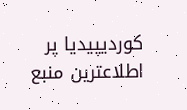کوردیپیدیا پر اطلاعترین منبع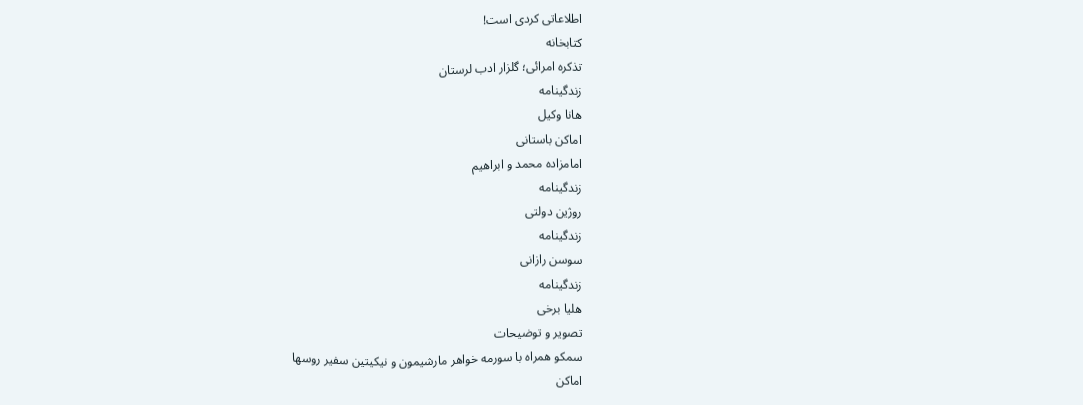اطلاعاتی کردی است!
کتابخانه
تذکره امرائی؛ گلزار ادب لرستان
زندگینامە
هانا وکیل
اماکن باستانی
امامزاده محمد و ابراهیم
زندگینامە
روژین دولتی
زندگینامە
سوسن رازانی
زندگینامە
هلیا برخی
تصویر و توضیحات
سمکو همراه با سورمە خواهر مارشیمون و نیکیتین سفیر روسها
اماکن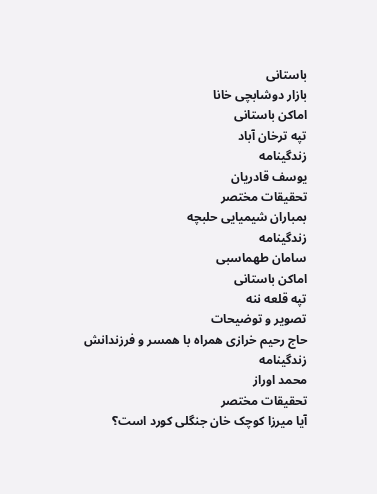باستانی
بازار دوشابچی خانا
اماکن باستانی
تپه ترخان آباد
زندگینامە
یوسف قادریان
تحقیقات مختصر
بمباران شیمیایی حلبچه
زندگینامە
سامان طهماسبی
اماکن باستانی
تپه قلعه ننه
تصویر و توضیحات
حاج رحیم خرازی همراه با همسر و فرزندانش
زندگینامە
محمد اوراز
تحقیقات مختصر
آیا میرزا کوچک خان جنگلى کورد است؟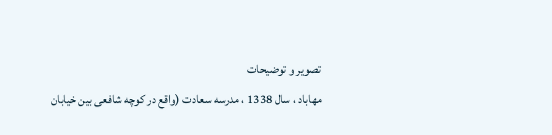تصویر و توضیحات
مهاباد ، سال 1338 ، مدرسه سعادت (واقع در کوچه شافعی بین خیابان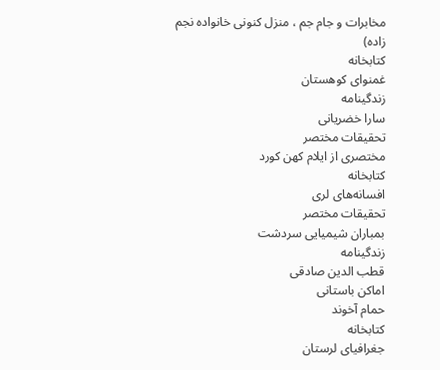مخابرات و جام جم ، منزل کنونی خانواده نجم زاده)
کتابخانه
غمنوای کوهستان
زندگینامە
سارا خضریانی
تحقیقات مختصر
مختصری از ایلام کهن کورد
کتابخانه
افسانەهای لری
تحقیقات مختصر
بمباران شیمیایی سردشت
زندگینامە
قطب‌ الدین صادقی
اماکن باستانی
حمام آخوند
کتابخانه
جغرافیای لرستان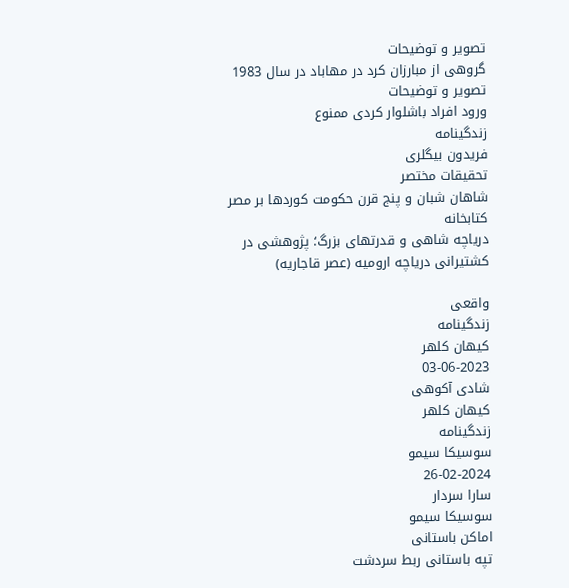تصویر و توضیحات
گروهی از مبارزان کرد در مهاباد در سال 1983
تصویر و توضیحات
ورود افراد باشلوار کردی ممنوع
زندگینامە
فریدون بیگلری
تحقیقات مختصر
شاهان شبان و پنج قرن حکومت کوردها بر مصر
کتابخانه
دریاچه شاهی و قدرتهای بزرگ؛ پژوهشی در کشتیرانی دریاچه ارومیه (عصر قاجاریه)

واقعی
زندگینامە
کیهان کلهر
03-06-2023
شادی آکوهی
کیهان کلهر
زندگینامە
سوسیکا سیمو
26-02-2024
سارا سردار
سوسیکا سیمو
اماکن باستانی
تپه باستانی ربط سردشت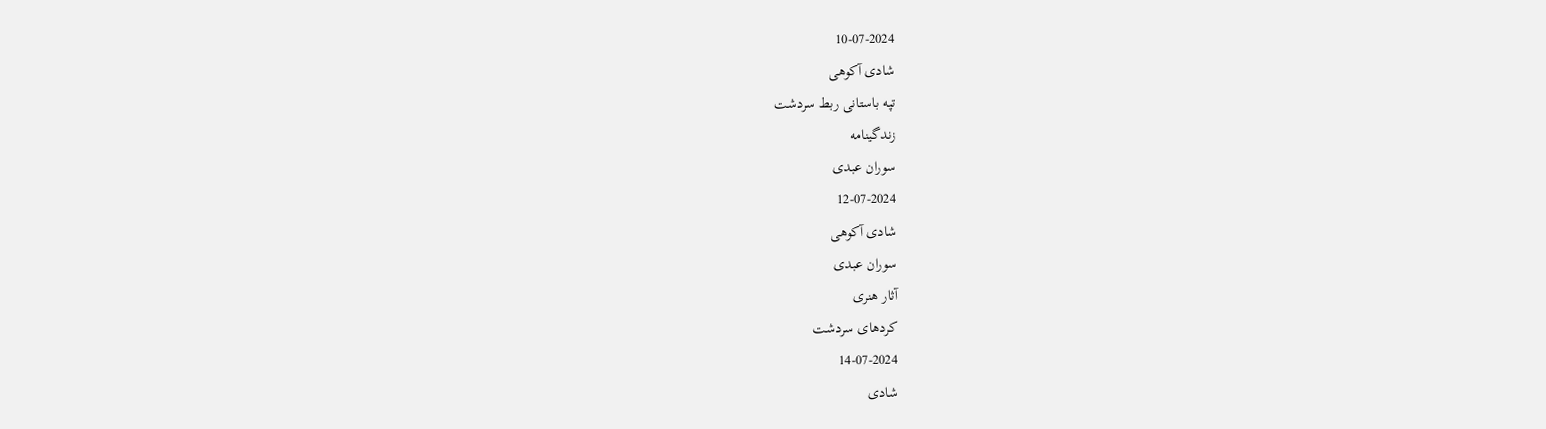10-07-2024
شادی آکوهی
تپه باستانی ربط سردشت
زندگینامە
سوران عبدی
12-07-2024
شادی آکوهی
سوران عبدی
آثار هنری
کردهای سردشت
14-07-2024
شادی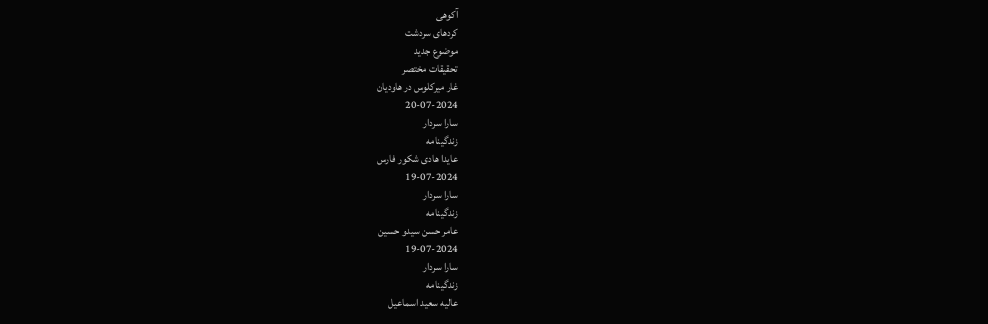آکوهی
کردهای سردشت
موضوع جدید
تحقیقات مختصر
غار میرکلوس در هاودیان
20-07-2024
سارا سردار
زندگینامە
عایدا هادی شکور فارس
19-07-2024
سارا سردار
زندگینامە
عامر حسن سیدو حسین
19-07-2024
سارا سردار
زندگینامە
عالیە سعید اسماعیل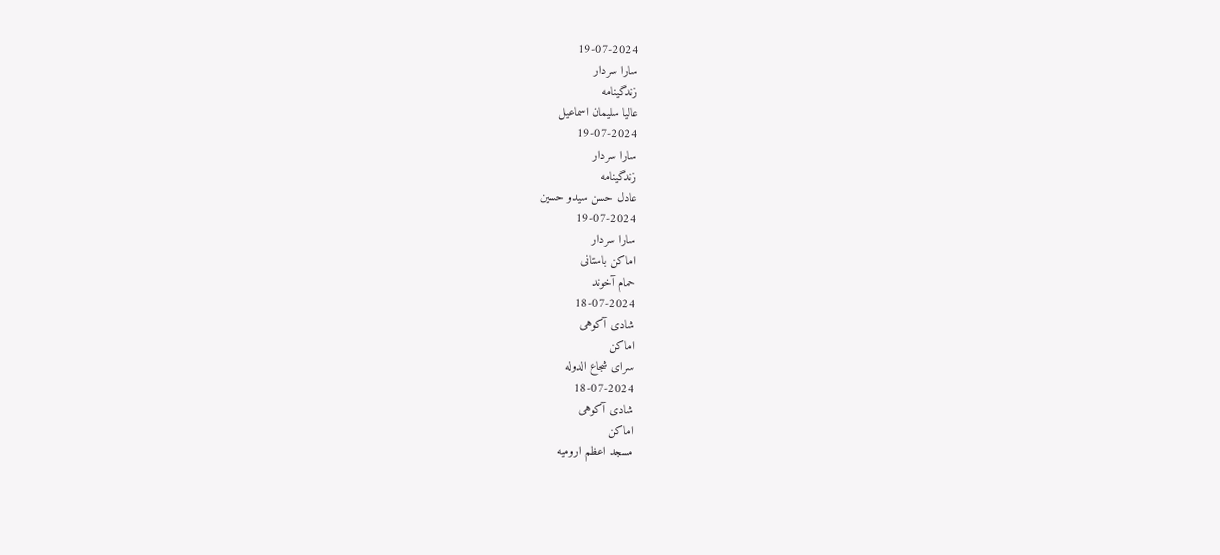19-07-2024
سارا سردار
زندگینامە
عالیا سلیمان اسماعیل
19-07-2024
سارا سردار
زندگینامە
عادل حسن سیدو حسین
19-07-2024
سارا سردار
اماکن باستانی
حمام آخوند
18-07-2024
شادی آکوهی
اماکن
سرای شجاع الدوله
18-07-2024
شادی آکوهی
اماکن
مسجد اعظم ارومیه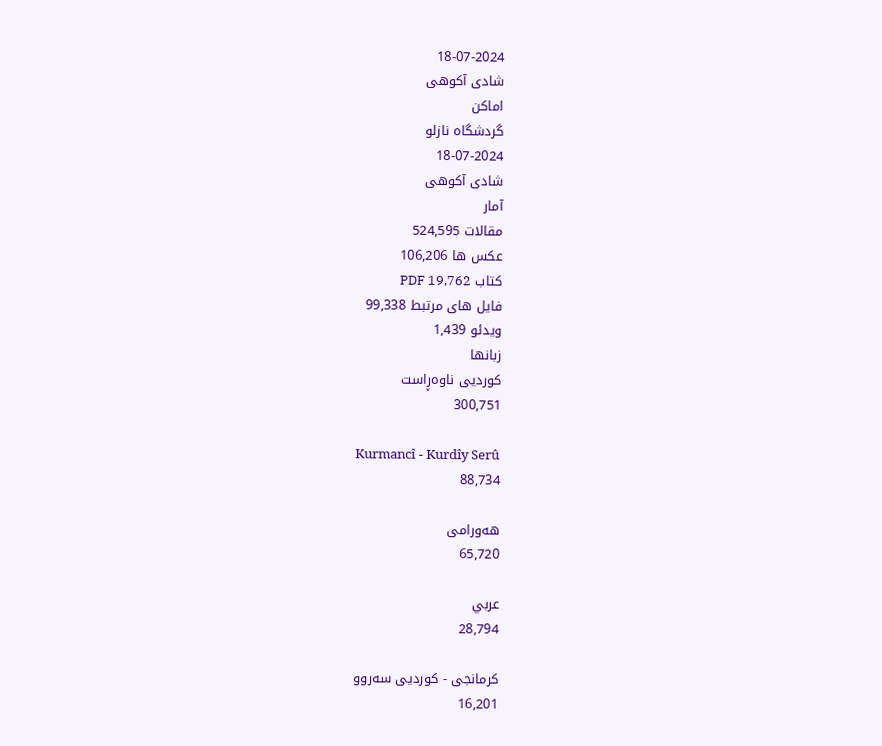18-07-2024
شادی آکوهی
اماکن
گردشگاه نازلو
18-07-2024
شادی آکوهی
آمار
مقالات 524,595
عکس ها 106,206
کتاب PDF 19,762
فایل های مرتبط 99,338
ویدئو 1,439
زبانها
کوردیی ناوەڕاست
300,751

Kurmancî - Kurdîy Serû
88,734

هەورامی
65,720

عربي
28,794

کرمانجی - کوردیی سەروو
16,201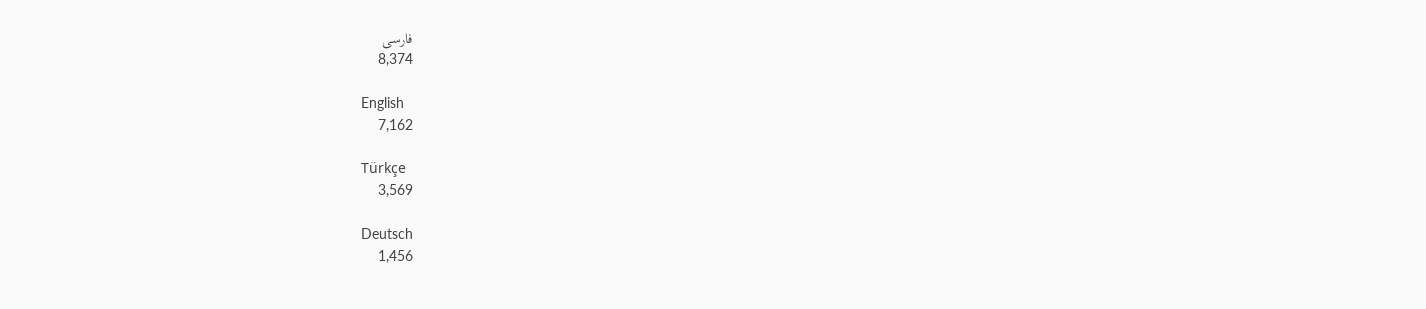فارسی
8,374

English
7,162

Türkçe
3,569

Deutsch
1,456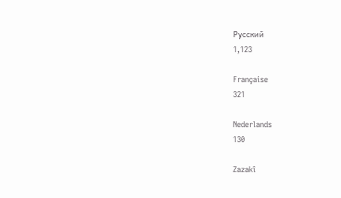Pусский
1,123

Française
321

Nederlands
130

Zazakî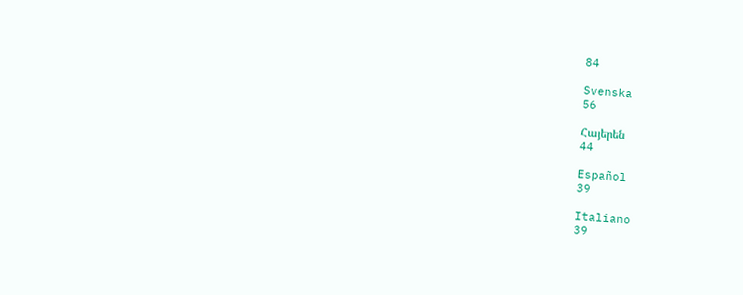84

Svenska
56

Հայերեն
44

Español
39

Italiano
39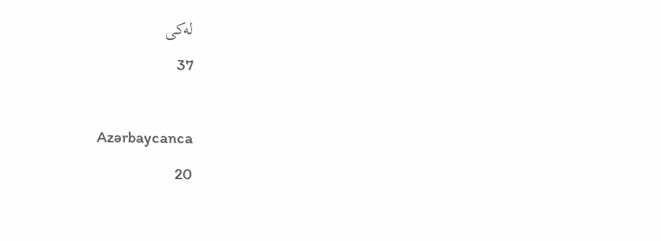لەکی
37

Azərbaycanca
20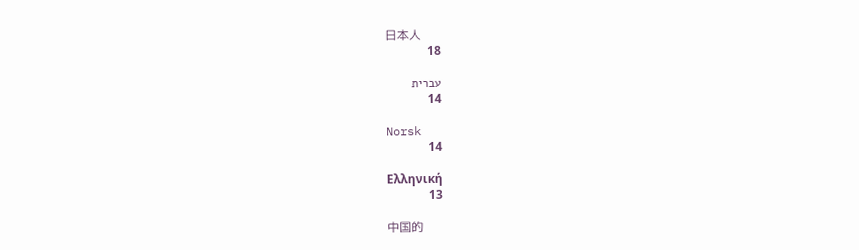日本人
18

עברית
14

Norsk
14

Ελληνική
13

中国的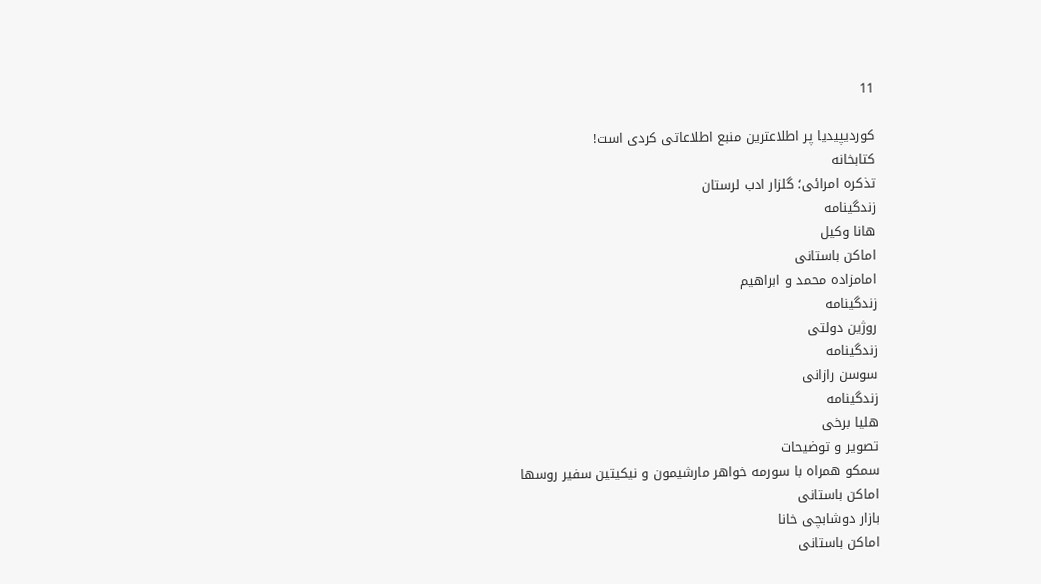11

کوردیپیدیا پر اطلاعترین منبع اطلاعاتی کردی است!
کتابخانه
تذکره امرائی؛ گلزار ادب لرستان
زندگینامە
هانا وکیل
اماکن باستانی
امامزاده محمد و ابراهیم
زندگینامە
روژین دولتی
زندگینامە
سوسن رازانی
زندگینامە
هلیا برخی
تصویر و توضیحات
سمکو همراه با سورمە خواهر مارشیمون و نیکیتین سفیر روسها
اماکن باستانی
بازار دوشابچی خانا
اماکن باستانی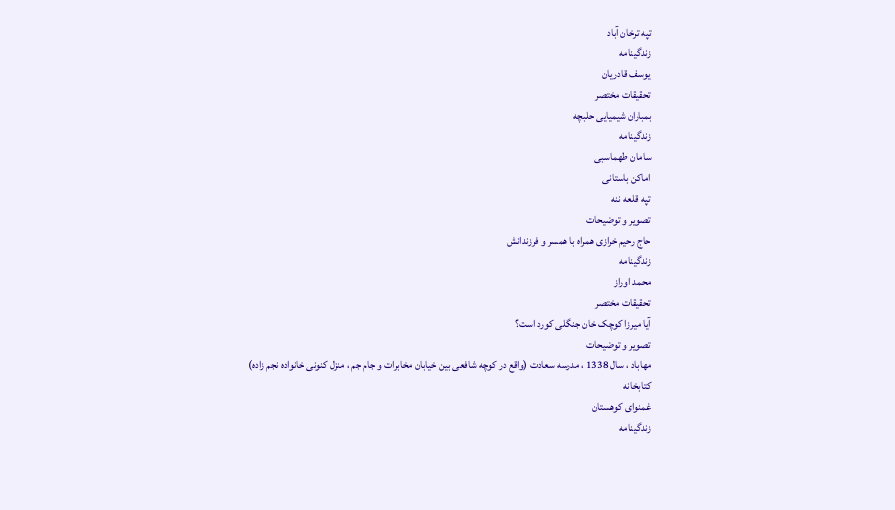تپه ترخان آباد
زندگینامە
یوسف قادریان
تحقیقات مختصر
بمباران شیمیایی حلبچه
زندگینامە
سامان طهماسبی
اماکن باستانی
تپه قلعه ننه
تصویر و توضیحات
حاج رحیم خرازی همراه با همسر و فرزندانش
زندگینامە
محمد اوراز
تحقیقات مختصر
آیا میرزا کوچک خان جنگلى کورد است؟
تصویر و توضیحات
مهاباد ، سال 1338 ، مدرسه سعادت (واقع در کوچه شافعی بین خیابان مخابرات و جام جم ، منزل کنونی خانواده نجم زاده)
کتابخانه
غمنوای کوهستان
زندگینامە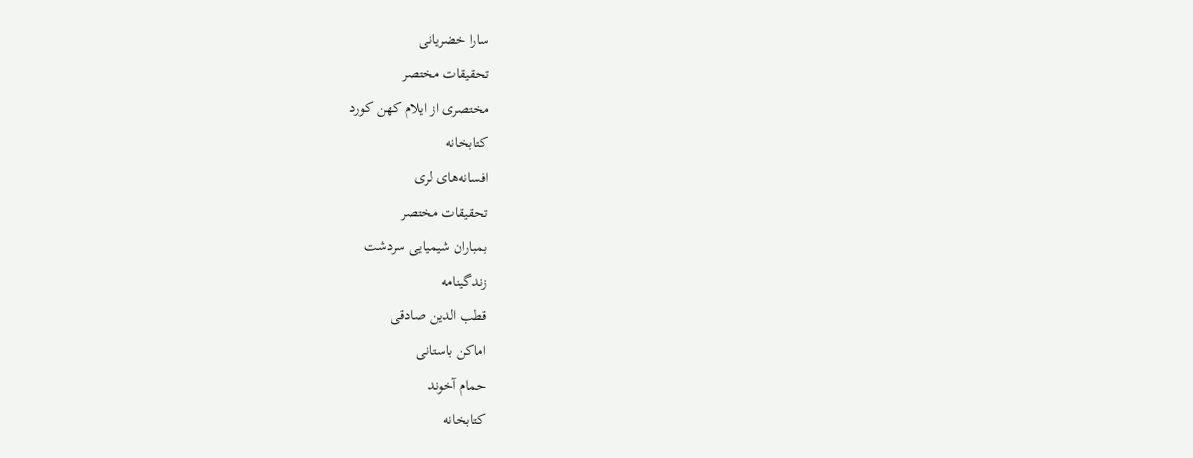سارا خضریانی
تحقیقات مختصر
مختصری از ایلام کهن کورد
کتابخانه
افسانەهای لری
تحقیقات مختصر
بمباران شیمیایی سردشت
زندگینامە
قطب‌ الدین صادقی
اماکن باستانی
حمام آخوند
کتابخانه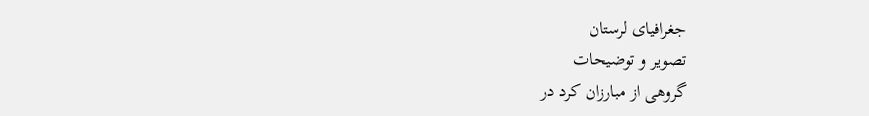جغرافیای لرستان
تصویر و توضیحات
گروهی از مبارزان کرد در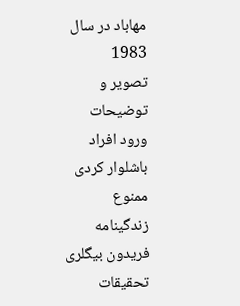مهاباد در سال 1983
تصویر و توضیحات
ورود افراد باشلوار کردی ممنوع
زندگینامە
فریدون بیگلری
تحقیقات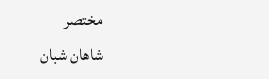مختصر
شاهان شبان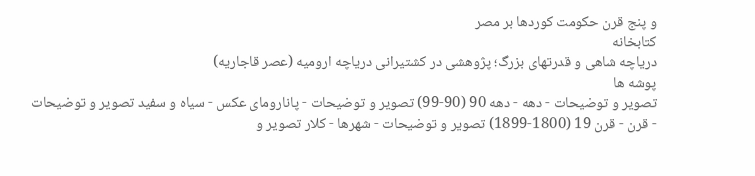و پنج قرن حکومت کوردها بر مصر
کتابخانه
دریاچه شاهی و قدرتهای بزرگ؛ پژوهشی در کشتیرانی دریاچه ارومیه (عصر قاجاریه)
پوشه ها
تصویر و توضیحات - دهه - دهه 90 (90-99) تصویر و توضیحات - پانارومای عکس - سیاه و سفید تصویر و توضیحات - قرن - قرن 19 (1800-1899) تصویر و توضیحات - شهرها - کلار تصویر و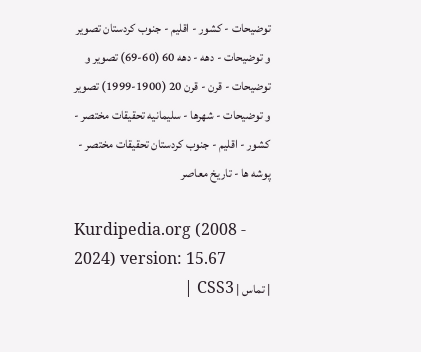توضیحات - کشور - اقلیم - جنوب کردستان تصویر و توضیحات - دهه - دهه 60 (60-69) تصویر و توضیحات - قرن - قرن 20 (1900-1999) تصویر و توضیحات - شهرها - سلیمانیە تحقیقات مختصر - کشور - اقلیم - جنوب کردستان تحقیقات مختصر - پوشه ها - تاریخ معاصر

Kurdipedia.org (2008 - 2024) version: 15.67
| تماس | CSS3 |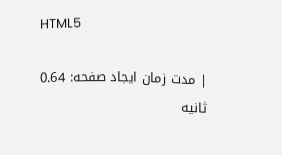HTML5

| مدت زمان ایجاد صفحه: 0.64 ثانیه